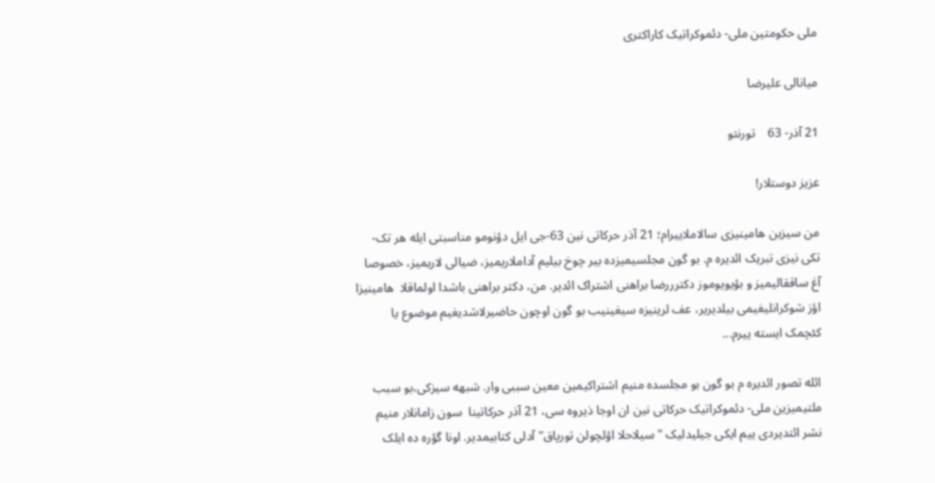ملی حکومتین ملی- دئموکراتیک کاراکتری

میانالی علیرضا

21 آذر- 63    تورنتو

عزیز دوستلار!

من سیزین هامینیزی سالاملاییرام؛ 21 آذر حرکاتی نین 63-جی ایل دؤنومو مناسبتی ایله هر تک- تکی نیزی تبریک ائدیره م. بو گون مجلسیمیزده بیر چوخ بیلیم آداملاریمیز، ضیالی لاریمیز، خصوصا آغ ساققالیمیز و بؤیویوموز دکترررضا براهنی اشتراک ائدیر. من، دکتر براهنی باشدا اولماقلا  هامینیزا اؤز شوکرانلیغیمی بیلدیریر، عف لرینیزه سیغینیب بو گون اوچون حاضیرلاشدیغیم موضوع یا  کئچمک ایسته ییرم...

ائله تصور ائدیره م بو گون بو مجلسده منیم اشتراکیمین معین سببی وار. شبهه سیزکی،بو سبب ملتیمیزین ملی- دئموکراتیک حرکاتی نین ان اوجا ذیروه سی، 21 آذر حرکاتینا  سون زامانلار منیم نشر ائتدیردی ییم ایکی جیلیدلیک " سیلاحلا اؤلچولن تورپاق" آدلی کتابیمدیر. اونا گؤره ده ایلک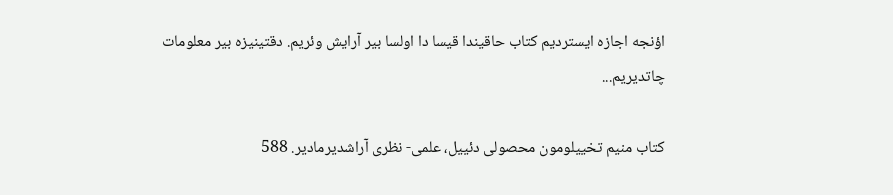اؤنجه اجازه ایستردیم کتاب حاقیندا قیسا دا اولسا بیر آرایش وئریم. دقتینیزه بیر معلومات چاتدیریم...

کتاب منیم تخییلومون محصولی دئییل، علمی- نظری آراشدیرمادیر. 588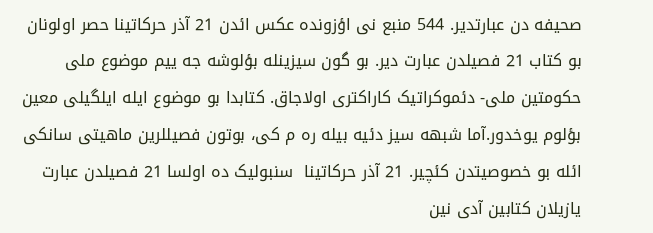صحیفه دن عبارتدیر. 544 منبع نی اؤزونده عکس ائدن 21 آذر حرکاتینا حصر اولونان بو کتاب 21 فصیلدن عبارت دیر. بو گون سیزینله بؤلوشه جه ییم موضوع ملی حکومتین ملی- دئموکراتیک کاراکتری اولاجاق. کتابدا بو موضوع ایله ایلگیلی معین بؤلوم یوخدور.آما شبهه سیز دئیه بیله ره م کی، بوتون فصیللرین ماهیتی سانکی ائله بو خصوصیتدن کئچیر. 21 آذر حرکاتینا  سنبولیک ده اولسا 21 فصیلدن عبارت یازیلان کتابین آدی نین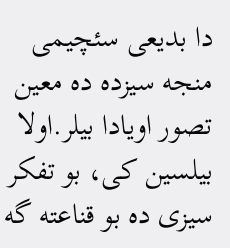دا بدیعی سئچیمی منجه سیزده ده معین تصور اویادا بیلر.اولا بیلسین کی، بو تفکر سیزی ده بو قناعته گه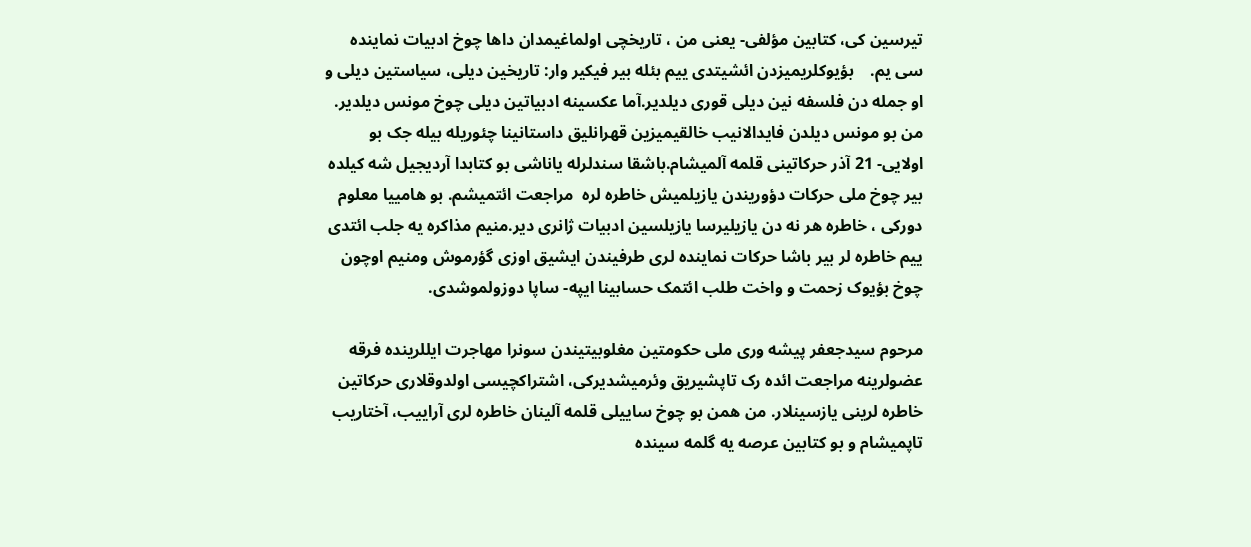تیرسین کی، کتابین مؤلفی- یعنی من ، تاریخچی اولماغیمدان داها چوخ ادبیات نماینده سی یم.    بؤیوکلریمیزدن ائشیتدی ییم بئله بیر فیکیر وار: تاریخین دیلی، سیاستین دیلی و او جمله دن فلسفه نین دیلی قوری دیلدیر.آما عکسینه ادبیاتین دیلی چوخ مونس دیلدیر. من بو مونس دیلدن فایدالانیب خالقیمیزین قهرانلیق داستانینا چئوریله بیله جک بو اولایی- 21 آذر حرکاتینی قلمه آلمیشام.باشقا سندلرله یاناشی بو کتابدا آردیجیل شه کیلده  بیر چوخ ملی حرکات دؤوریندن یازیلمیش خاطره لره  مراجعت ائتمیشم. بو هامییا معلوم دورکی ، خاطره هر نه دن یازیلیرسا یازیلسین ادبیات ژانری دیر.منیم مذاکره یه جلب ائتدی ییم خاطره لر بیر باشا حرکات نماینده لری طرفیندن ایشیق اوزی گؤرموش ومنیم اوچون چوخ بؤیوک زحمت و واخت طلب ائتمک حسابینا ایپه- ساپا دوزولموشدی.

مرحوم سیدجعفر پیشه وری ملی حکومتین مغلوبیتیندن سونرا مهاجرت ایللرینده فرقه عضولرینه مراجعت ائده رک تاپشیریق وئرمیشدیرکی، اشتراکچیسی اولدوقلاری حرکاتین خاطره لرینی یازسینلار. من همن بو چوخ ساییلی قلمه آلینان خاطره لری آراییب، آختاریب تاپمیشام و بو کتابین عرصه یه گلمه سینده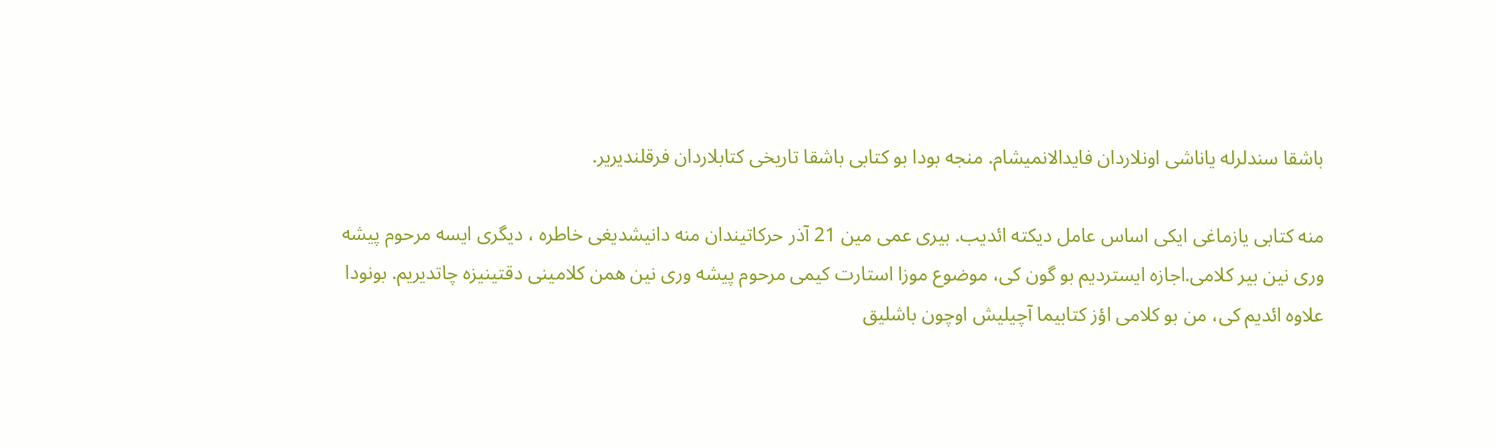باشقا سندلرله یاناشی اونلاردان فایدالانمیشام. منجه بودا بو کتابی باشقا تاریخی کتابلاردان فرقلندیریر.

منه کتابی یازماغی ایکی اساس عامل دیکته ائدیب. بیری عمی مین 21 آذر حرکاتیندان منه دانیشدیغی خاطره ، دیگری ایسه مرحوم پیشه وری نین بیر کلامی.اجازه ایستردیم بو گون کی، موضوع موزا استارت کیمی مرحوم پیشه وری نین همن کلامینی دقتینیزه چاتدیریم. بونودا علاوه ائدیم کی، من بو کلامی اؤز کتابیما آچیلیش اوچون باشلیق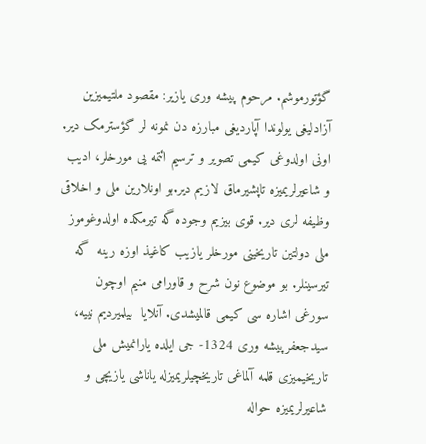گؤتورموشم. مرحوم پیشه وری یازیر: مقصود ملتیمیزین آزادلیغی یولوندا آپاردیغی مبارزه دن نمونه لر گؤسترمک دیر. اونی اولدوغی کیمی تصویر و ترسیم ائتمه یی مورخلر، ادیب و شاعیرلریمیزه تاپشیرماق لازیم دیر.بو اونلارین ملی و اخلاقی وظیفه لری دیر. قوی بیزیم وجوده گه تیرمکده اولدوغوموز ملی دولتین تاریخینی مورخلر یازیب کاغیذ اوزه رینه  گه تیرسینلر. بو موضوع نون شرح و قاورامی منیم اوچون سورغی اشاره سی کیمی قالمیشدی. آنلایا  بیلمیردیم نییه، سیدجعفرپیشه وری 1324- جی ایلده یارانمیش ملی تاریخیمیزی قلمه آلماغی تاریخچیلریمیزله یاناشی یازیچی و شاعیرلریمیزه حواله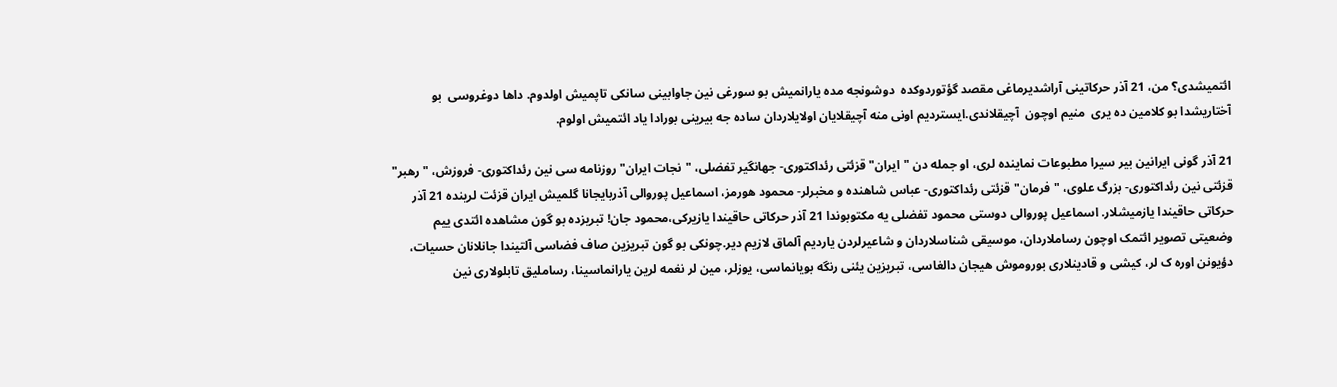ائتمیشدی؟ من، 21 آذر حرکاتینی آراشدیرماغی مقصد گؤتوردوکده  دوشونجه مده یارانمیش بو سورغی نین جاوابینی سانکی تاپمیش اولدوم. داها دوغروسی  بو آختاریشدا بو کلامین ده یری  منیم اوچون  آچیقلاندی.ایستردیم اونی منه آچیقلایان اولایلاردان ساده جه بیرینی بورادا یاد ائتمیش اولوم.

21 آذر گونی ایرانین بیر سیرا مطبوعات نماینده لری، او جمله دن "ایران" قزئتی رئداکتوری- جهانگیر تفضلی، "نجات ایران" روزنامه سی نین رئداکتوری- فروزش، "رهبر" قزئتی نین رئداکتوری- بزرگ علوی، "فرمان" قزئتی رئداکتوری- عباس شاهنده و مخبرلر- محمود هورمز، اسماعیل پوروالی آذربایجانا گلمیش ایران قزئت لرینده 21 آذر حرکاتی حاقیندا یازمیشلار. اسماعیل پوروالی دوستی محمود تفضلی یه مکتوبوندا 21 آذر حرکاتی حاقیندا یازیرکی،محمود جان! تبریزده بو گون مشاهده ائتدی ییم وضعیتی تصویر ائتمک اوچون رساملاردان، موسیقی شناسلاردان و شاعیرلردن یاردیم آلماق لازیم دیر.چونکی بو گون تبریزین صاف فضاسی آلتیندا جانلانان حسیات، دؤیونن اوره ک لر، کیشی و قادینلاری بوروموش هیجان دالغاسی، تبریزین یئنی رنگه بویانماسی، یوزلر، مین لر نغمه لرین یارانماسینا، رساملیق تابلولاری نین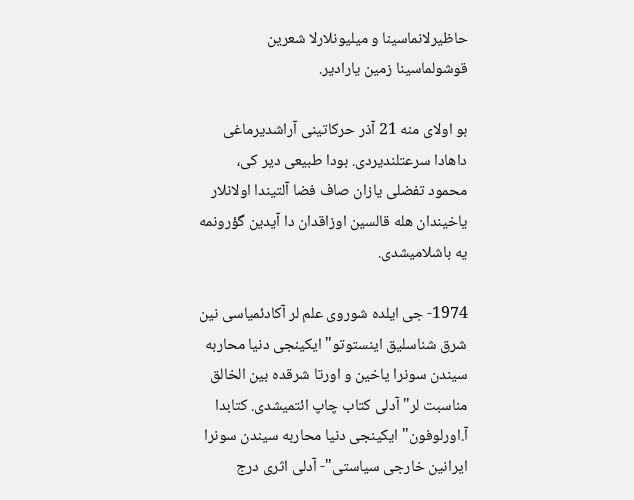حاظیرلانماسینا و میلیونلارلا شعرین قوشولماسینا زمین یارادیر.

بو اولای منه 21 آذر حرکاتینی آراشدیرماغی داهادا سرعتلندیردی. بودا طبیعی دیر کی، محمود تفضلی یازان صاف فضا آلتیندا اولانلار یاخیندان هله قالسین اوزاقدان دا آیدین گؤرونمه یه باشلامیشدی.

1974- جی ایلده شوروی علم لر آکادئمیاسی نین شرق شناسلیق اینستوتو" ایکینجی دنیا محاربه سیندن سونرا یاخین و اورتا شرقده بین الخالق مناسبت لر" آدلی کتاب چاپ ائتمیشدی. کتابدا آ.اورلوفون" ایکینجی دنیا محاربه سیندن سونرا ایرانین خارجی سیاستی"- آدلی اثری درج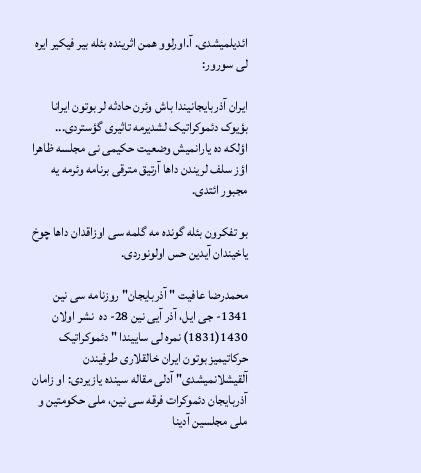ائدیلمیشدی. آ.اورلوو همن اثرینده بئله بیر فیکیر ایره لی سورور:

ایران آذربایجانیندا باش وئرن حادثه لر بوتون ایرانا بؤیوک دئموکراتیک لشدیرمه تاثیری گؤستردی...  اؤلکه ده یارانمیش وضعیت حکیمی نی مجلسه ظاهرا  اؤز سلف لریندن داها آرتیق مترقی برنامه وئرمه یه مجبور ائتدی.

بو تفکرون بئله گونده مه گلمه سی اوزاقدان داها چوخ یاخیندان آیدین حس اولونوردی.

محمدرضا عافیت " آذربایجان" روزنامه سی نین 1341- جی ایل، آذر آیی نین 28- ده  نشر اولان 1430(1831) نمره لی ساییندا " دئموکراتیک حرکاتیمیز بوتون ایران خالقلاری طرفیندن آلقیشلانمیشدی" آدلی مقاله سینده یازیردی: او زامان آذربایجان دئموکرات فرقه سی نین، ملی حکومتین و ملی مجلسین آدینا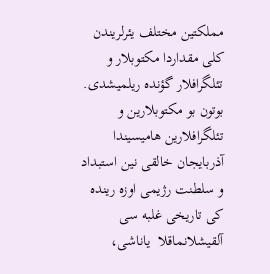مملکتین مختلف یئرلریندن کلی مقداردا مکتوبلار و تئلگرافلار گؤنده ریلمیشدی. بوتون بو مکتوبلارین و تئلگرافلارین هامیسیندا آذربایجان خالقی نین استبداد و سلطنت رژیمی اوزه رینده کی تاریخی غلبه سی آلقیشلانماقلا  یاناشی،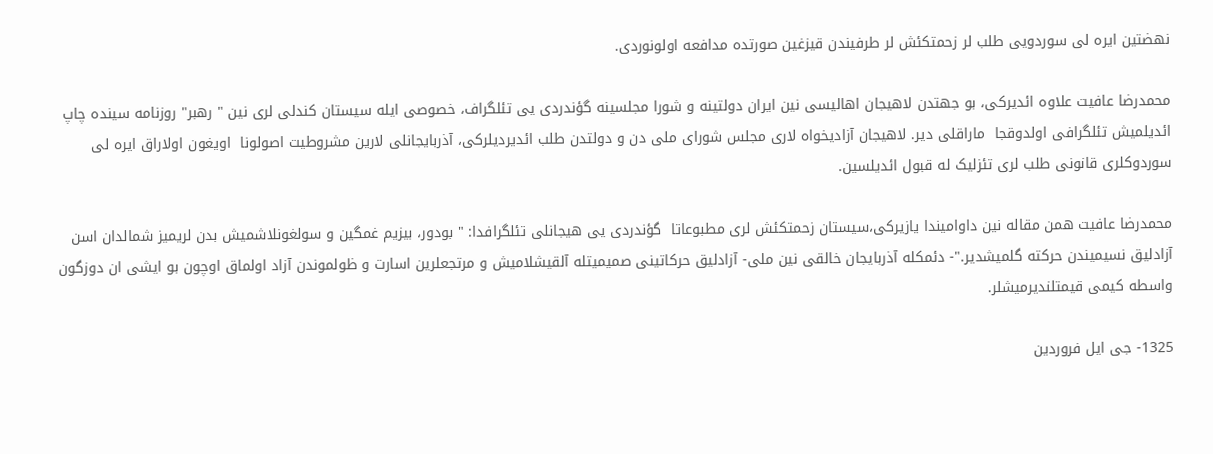نهضتین ایره لی سوردویی طلب لر زحمتکئش لر طرفیندن قیزغین صورتده مدافعه اولونوردی.

محمدرضا عافیت علاوه ائدیرکی، بو جهتدن لاهیجان اهالیسی نین ایران دولتینه و شورا مجلسینه گؤندردی یی تئلگراف، خصوصی ایله سیستان کندلی لری نین " رهبر" روزنامه سینده چاپ ائدیلمیش تئلگرافی اولدوقجا  ماراقلی دیر. لاهیجان آزادیخواه لاری مجلس شورای ملی دن و دولتدن طلب ائدیردیلرکی، آذربایجانلی لارین مشروطیت اصولونا  اویغون اولاراق ایره لی سوردوکلری قانونی طلب لری تئزلیک له قبول ائدیلسین.

محمدرضا عافیت همن مقاله نین داوامیندا یازیرکی،سیستان زحمتکئش لری مطبوعاتا  گؤندردی یی هیجانلی تئلگرافدا: " بودور، بیزیم غمگین و سولغونلاشمیش بدن لریمیز شمالدان اسن آزادلیق نسیمیندن حرکته گلمیشدیر."- دئمکله آذربایجان خالقی نین ملی- آزادلیق حرکاتینی صمیمیتله آلقیشلامیش و مرتجعلرین اسارت و ظولموندن آزاد اولماق اوچون بو ایشی ان دوزگون واسطه کیمی قیمتلندیرمیشلر.

1325- جی ایل فروردین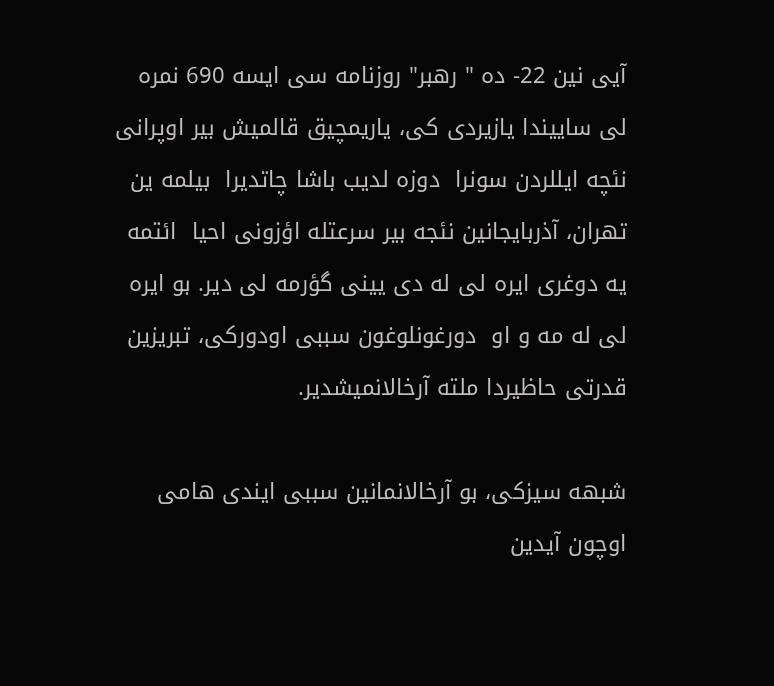آیی نین 22- ده " رهبر" روزنامه سی ایسه 690 نمره لی ساییندا یازیردی کی، یاریمچیق قالمیش بیر اوپرانی نئچه ایللردن سونرا  دوزه لدیب باشا چاتدیرا  بیلمه ین تهران، آذربایجانین نئجه بیر سرعتله اؤزونی احیا  ائتمه یه دوغری ایره لی له دی یینی گؤرمه لی دیر. بو ایره لی له مه و او  دورغونلوغون سببی اودورکی، تبریزین قدرتی حاظیردا ملته آرخالانمیشدیر.

شبهه سیزکی، بو آرخالانمانین سببی ایندی هامی اوچون آیدین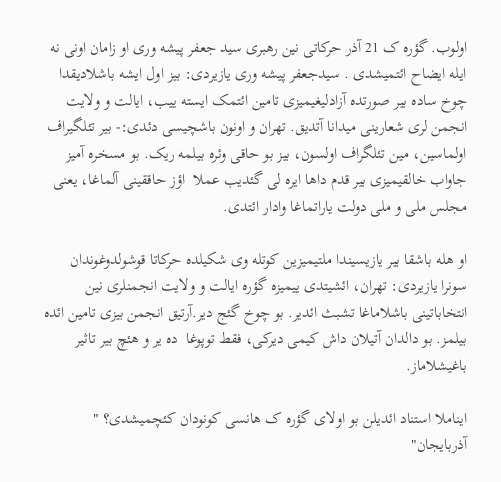اولوب. گؤره ک 21 آذر حرکاتی نین رهبری سید جعفر پیشه وری او زامان اونی نه ایله ایضاح ائتمیشدی . سیدجعفر پیشه وری یازیردی: بیز اول ایشه باشلادیقدا چوخ ساده بیر صورتده آزادلیغیمیزی تامین ائتمک ایسته ییب، ایالت و ولایت انجمن لری شعارینی میدانا آتدیق. تهران و اونون باشچیسی دئدی:- بیر تئلگیراف اولماسین، مین تئلگراف اولسون، بیز بو حاقی وئره بیلمه ریک. بو مسخره آمیز جاواب خالقیمیزی بیر قدم داها ایره لی گئدیب عملا  اؤز حاققینی آلماغا، یعنی مجلس ملی و ملی دولت یاراتماغا وادار ائتدی.

او هله باشقا بیر یازیسیندا ملتیمیزین کوتله وی شکیلده حرکاتا قوشولدوغوندان سونرا یازیردی: تهران، ائشیتدی ییمیزه گؤره ایالت و ولایت انجمنلری نین انتخاباتینی باشلاماغا تشبث ائدیر. بو چوخ گئج دیر.آرتیق انجمن بیزی تامین ائده بیلمز. بو دالدان آتیلان داش کیمی دیرکی، فقط توپوغا  ده یر و هئچ بیر تاثیر باغیشلاماز.

ایناملا استناد ائدیلن بو اولای گؤره ک هانسی کونودان کئچمیشدی؟ " آذربایجان"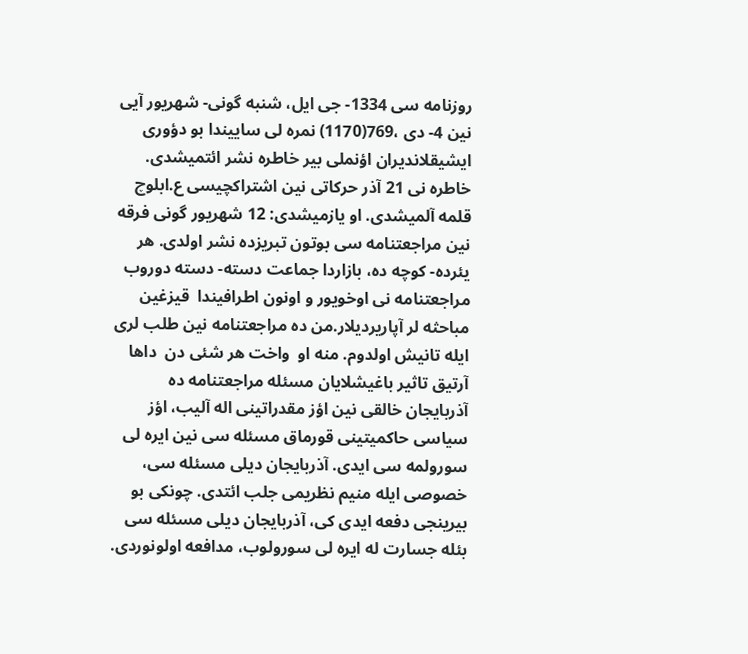روزنامه سی 1334- جی ایل، شنبه گونی- شهریور آیی نین 4- دی ،769(1170) نمره لی ساییندا بو دؤوری ایشیقلاندیران اؤنملی بیر خاطره نشر ائتمیشدی. خاطره نی 21 آذر حرکاتی نین اشتراکچیسی ع.ابلوچ قلمه آلمیشدی. او یازمیشدی: 12 شهریور گونی فرقه نین مراجعتنامه سی بوتون تبریزده نشر اولدی. هر یئرده- کوچه ده، بازاردا جماعت دسته- دسته دوروب مراجعتنامه نی اوخویور و اونون اطرافیندا  قیزغین مباحثه لر آپاریردیلار.من ده مراجعتنامه نین طلب لری ایله تانیش اولدوم. منه او  واخت هر شئی دن  داها  آرتیق تاثیر باغیشلایان مسئله مراجعتنامه ده آذربایجان خالقی نین اؤز مقدراتینی اله آلیب، اؤز سیاسی حاکمیتینی قورماق مسئله سی نین ایره لی سورولمه سی ایدی. آذربایجان دیلی مسئله سی، خصوصی ایله منیم نظریمی جلب ائتدی. چونکی بو بیرینجی دفعه ایدی کی، آذربایجان دیلی مسئله سی بئله جسارت له ایره لی سورولوب، مدافعه اولونوردی.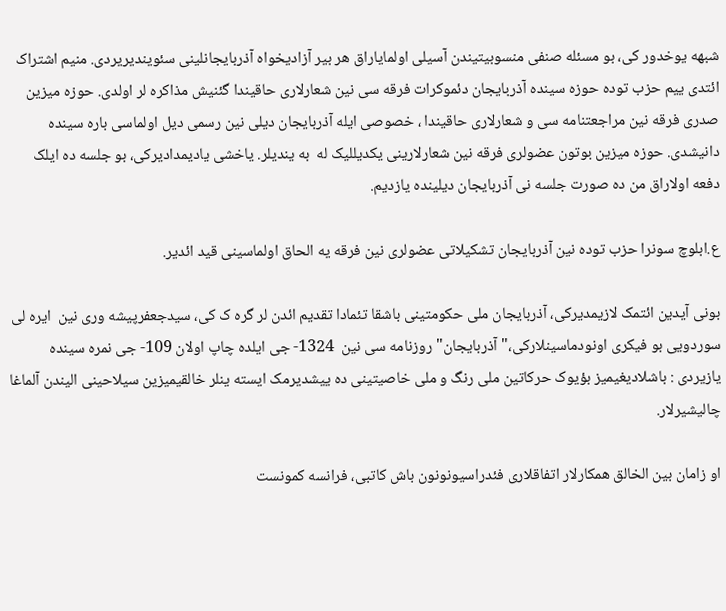شبهه یوخدور کی، بو مسئله صنفی منسوبیتیندن آسیلی اولمایاراق هر بیر آزادیخواه آذربایجانلینی سئویندیریردی. منیم اشتراک ائتدی ییم حزب توده حوزه سینده آذربایجان دئموکرات فرقه سی نین شعارلاری حاقیندا گئنیش مذاکره لر اولدی. حوزه میزین صدری فرقه نین مراجعتنامه سی و شعارلاری حاقیندا ، خصوصی ایله آذربایجان دیلی نین رسمی دیل اولماسی باره سینده دانیشدی. حوزه میزین بوتون عضولری فرقه نین شعارلارینی یکدیللیک له  به یندیلر. یاخشی یادیمدادیرکی، بو جلسه ده ایلک دفعه اولاراق من ده صورت جلسه نی آذربایجان دیلینده یازدیم.

ع.ابلوچ سونرا حزب توده نین آذربایجان تشکیلاتی عضولری نین فرقه یه الحاق اولماسینی قید ائدیر.

بونی آیدین ائتمک لازیمدیرکی، آذربایجان ملی حکومتینی باشقا تئمادا تقدیم ائدن لر گره ک کی، سیدجعفرپیشه وری نین  ایره لی سوردویی بو فیکری اونودماسینلارکی،"آذربایجان" روزنامه سی نین  1324- جی ایلده چاپ اولان 109- جی نمره سینده یازیردی : باشلادیغیمیز بؤیوک حرکاتین ملی رنگ و ملی خاصیتینی ده ییشدیرمک ایسته ینلر خالقیمیزین سیلاحینی الیندن آلماغا چالیشیرلار.

او زامان بین الخالق همکارلار اتفاقلاری فئدراسیونونون باش کاتبی، فرانسه کمونست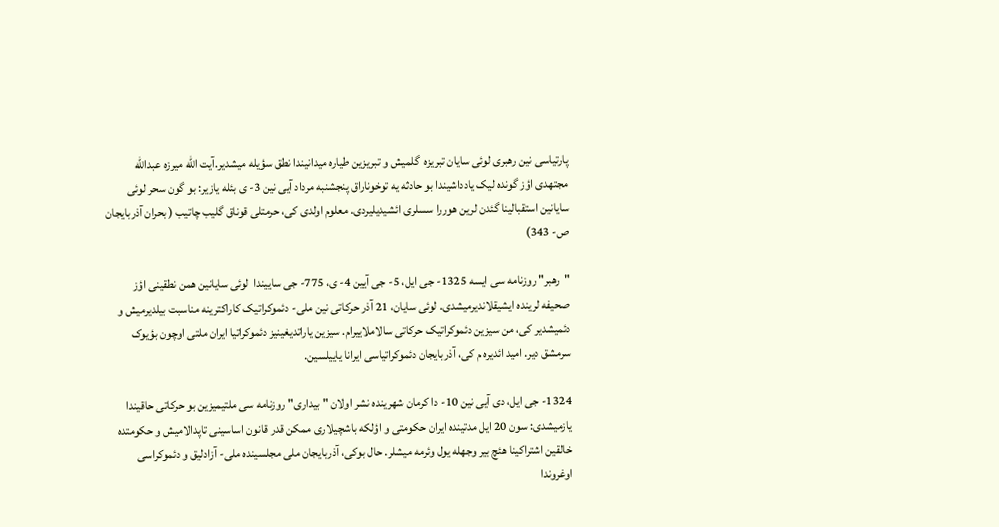پارتیاسی نین رهبری لوئی سایان تبریزه  گلمیش و تبریزین طیاره میدانیندا نطق سؤیله میشدیر.آیت الله میرزه عبدالله مجتهدی اؤز گونده لیک یادداشیندا بو حادثه یه توخوناراق پنجشنبه مرداد آیی نین 3- ی بئله یازیر: بو گون سحر لوئی سایانین استقبالینا گئدن لرین هوررا سسلری ائشیدیلیردی. معلوم اولدی کی، حرمتلی قوناق گلیب چاتیب ( بحران آذربایجان ص- 343)

"رهبر" روزنامه سی ایسه 1325- جی ایل، 5- جی آیین 4- ی، 775- جی ساییندا  لوئی سایانین همن نطقینی اؤز صحیفه لرینده ایشیقلاندیرمیشدی. لوئی سایان، 21 آذر حرکاتی نین ملی- دئموکراتیک کاراکترینه مناسبت بیلدیرمیش و دئمیشدیر کی، من سیزین دئموکراتیک حرکاتی سالاملاییرام. سیزین یاراتدیغینیز دئموکراتیا ایران ملتی اوچون بؤیوک سرمشق دیر. امید ائدیره م کی، آذربایجان دئموکراتیاسی ایرانا یاییلسین.

1324- جی ایل، دی آیی نین 10- دا کرمان شهرینده نشر اولان " بیداری" روزنامه سی ملتیمیزین بو حرکاتی حاقیندا یازمیشدی: سون 20 ایل مدتینده ایران حکومتی و اؤلکه باشچیلاری ممکن قدر قانون اساسینی تاپدالامیش و حکومتده خالقین اشتراکینا هئچ بیر وجهله یول وئرمه میشلر. حال بوکی، آذربایجان ملی مجلسینده ملی- آزادلیق و دئموکراسی اوغروندا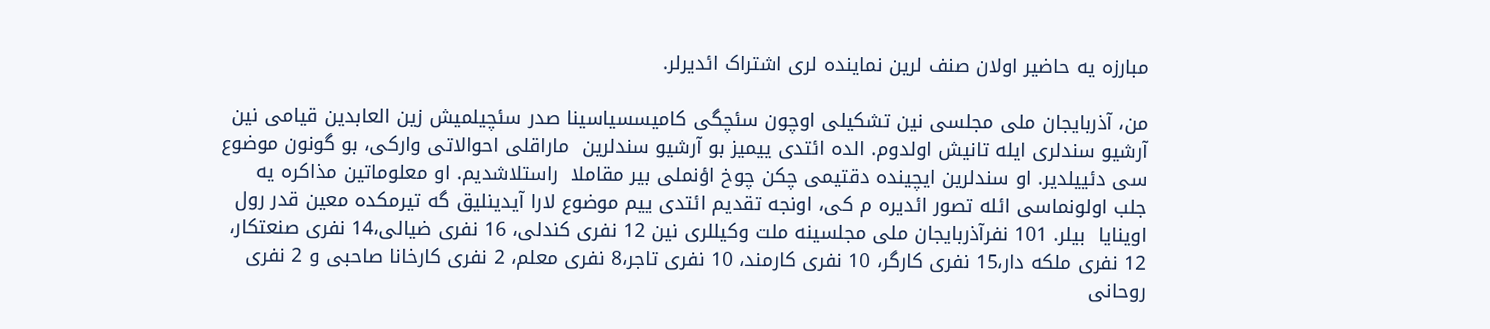مبارزه یه حاضیر اولان صنف لرین نماینده لری اشتراک ائدیرلر.

من، آذربایجان ملی مجلسی نین تشکیلی اوچون سئچگی کامیسسیاسینا صدر سئچیلمیش زین العابدین قیامی نین  آرشیو سندلری ایله تانیش اولدوم. الده ائتدی ییمیز بو آرشیو سندلرین  ماراقلی احوالاتی وارکی، بو گونون موضوع سی دئییلدیر. او سندلرین ایچینده دقتیمی چکن چوخ اؤنملی بیر مقاملا  راستلاشدیم. او معلوماتین مذاکره یه جلب اولونماسی ائله تصور ائدیره م کی، اونجه تقدیم ائتدی ییم موضوع لارا آیدینلیق گه تیرمکده معین قدر رول اوینایا  بیلر. 101 نفرآذربایجان ملی مجلسینه ملت وکیللری نین 12 نفری کندلی، 16 نفری ضیالی،14 نفری صنعتکار، 12 نفری ملکه دار،15 نفری کارگر، 10 نفری کارمند، 10 نفری تاجر،8 نفری معلم، 2 نفری کارخانا صاحبی و 2 نفری روحانی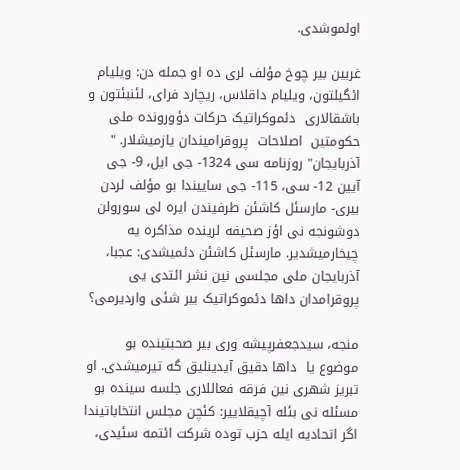اولموشدی.

غربین بیر چوخ مؤلف لری ده او جمله دن: ویلیام ائگیلتون، ویلیام داقلاس، ریچارد فرای، لئنبئتون و باشقالاری  دئموکراتیک حرکات دؤورونده ملی حکومتین  اصلاحات  پروقرامیندان یازمیشلار. " آذربایجان" روزنامه سی 1324- جی ایل، 9- جی آیین 12- سی، 115- جی ساییندا بو مؤلف لردن بیری- مارسئل کاشئن طرفیندن ایره لی سورولن  دوشونجه نی اؤز صحیفه لرینده مذاکره یه چیخارمیشدیر. مارسئل کاشئن دئمیشدی: عجبا، آذربایجان ملی مجلسی نین نشر ائتدی یی پروقرامدان داها دئموکراتیک بیر شئی واردیرمی؟

منجه، سیدجعفرپیشه وری بیر صحبتینده بو موضوع یا  داها دقیق آیدینلیق گه تیرمیشدی. او تبریز شهری نین فرقه فعاللاری جلسه سینده بو مسئله نی بئله آچیقلاییر: کئچن مجلس انتخاباتیندا  اگر اتحادیه ایله حزب توده شرکت ائتمه سئیدی،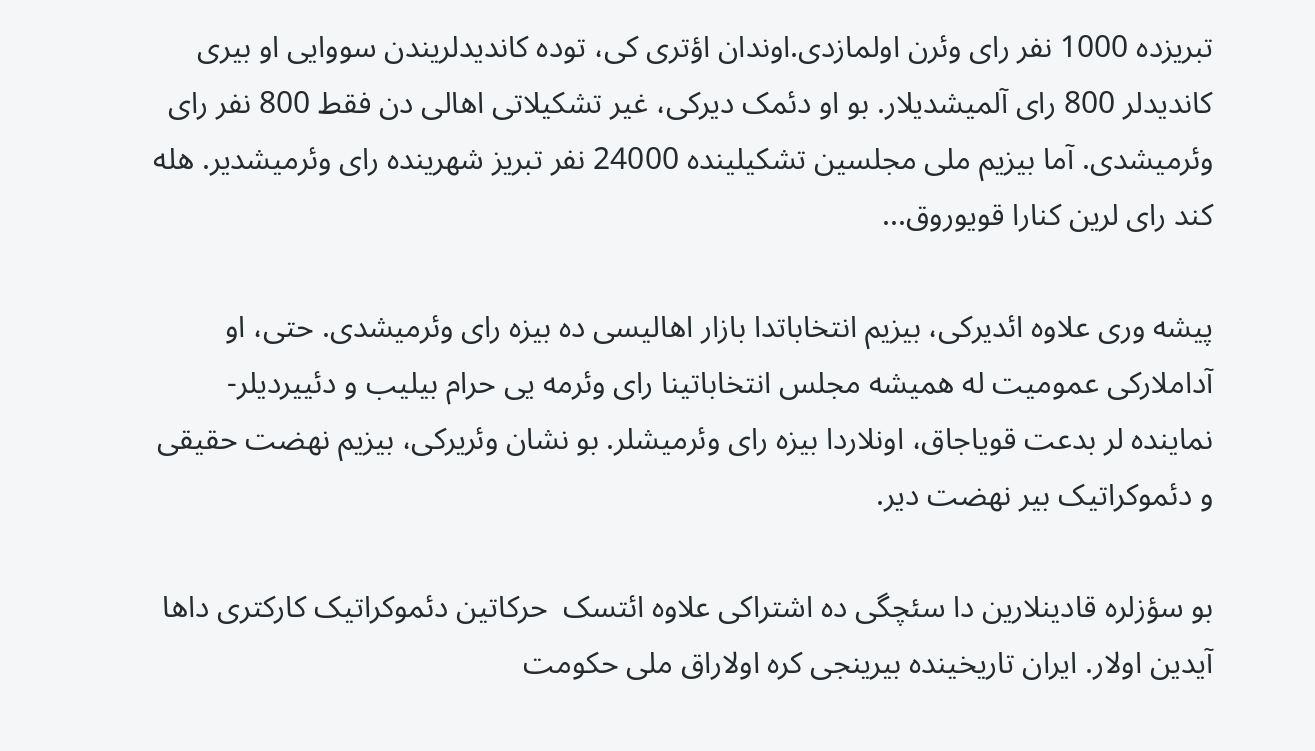تبریزده 1000 نفر رای وئرن اولمازدی.اوندان اؤتری کی، توده کاندیدلریندن سووایی او بیری کاندیدلر 800 رای آلمیشدیلار. بو او دئمک دیرکی، غیر تشکیلاتی اهالی دن فقط 800 نفر رای وئرمیشدی. آما بیزیم ملی مجلسین تشکیلینده 24000 نفر تبریز شهرینده رای وئرمیشدیر. هله کند رای لرین کنارا قویوروق...

پیشه وری علاوه ائدیرکی، بیزیم انتخاباتدا بازار اهالیسی ده بیزه رای وئرمیشدی. حتی، او آداملارکی عمومیت له همیشه مجلس انتخاباتینا رای وئرمه یی حرام بیلیب و دئییردیلر- نماینده لر بدعت قویاجاق، اونلاردا بیزه رای وئرمیشلر. بو نشان وئریرکی، بیزیم نهضت حقیقی و دئموکراتیک بیر نهضت دیر.

بو سؤزلره قادینلارین دا سئچگی ده اشتراکی علاوه ائتسک  حرکاتین دئموکراتیک کارکتری داها آیدین اولار. ایران تاریخینده بیرینجی کره اولاراق ملی حکومت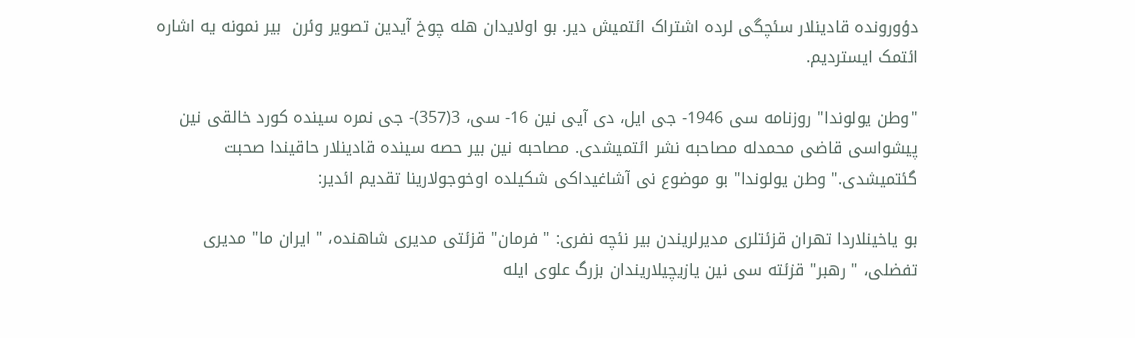دؤورونده قادینلار سئچگی لرده اشتراک ائتمیش دیر. بو اولایدان هله چوخ آیدین تصویر وئرن  بیر نمونه یه اشاره ائتمک ایستردیم.

"وطن یولوندا" روزنامه سی 1946- جی ایل، دی آیی نین 16- سی، 3(357)- جی نمره سینده کورد خالقی نین پیشواسی قاضی محمدله مصاحبه نشر ائتمیشدی. مصاحبه نین بیر حصه سینده قادینلار حاقیندا صحبت گئتمیشدی." وطن یولوندا" بو موضوع نی آشاغیداکی شکیلده اوخوجولارینا تقدیم ائدیر:

بو یاخینلاردا تهران قزئتلری مدیرلریندن بیر نئچه نفری: " فرمان" قزئتی مدیری شاهنده، " ایران ما" مدیری تفضلی، " رهبر" قزئته سی نین یازیچیلاریندان بزرگ علوی ایله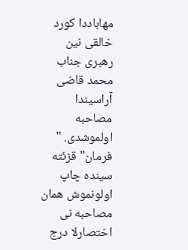مهاباددا کورد خالقی نین رهبری جناب محمد قاضی آراسیندا مصاحبه اولموشدی. " فرمان" قزئته سینده چاپ اولونموش همان مصاحبه نی اختصارلا درج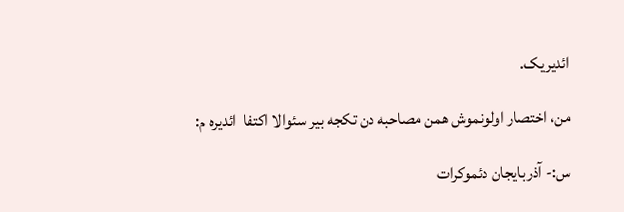ائدیریک.

من، اختصار اولونموش همن مصاحبه دن تکجه بیر سئوالا اکتفا  ائدیره م:

س:- آذربایجان دئموکرات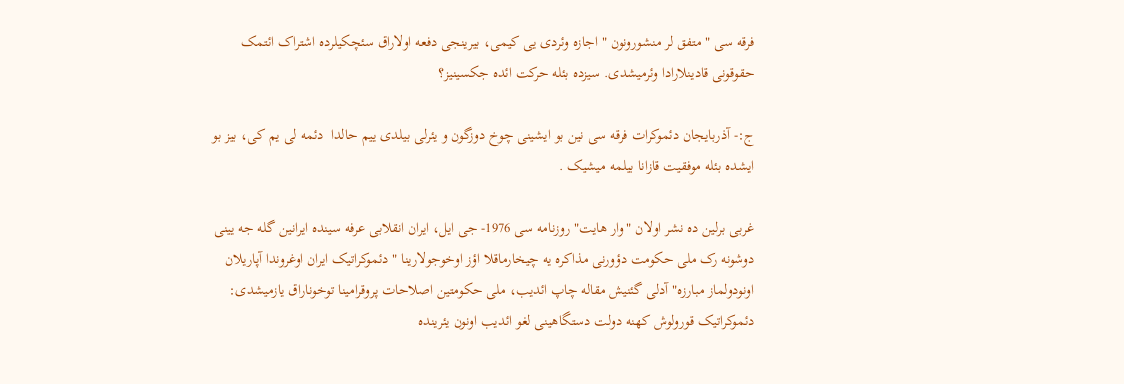فرقه سی " متفق لر منشورونون " اجازه وئردی یی کیمی، بیرینجی دفعه اولاراق سئچکیلرده اشتراک ائتمک حقوقونی قادینلارادا وئرمیشدی. سیزده بئله حرکت ائده جکسینیز؟

ج:- آذربایجان دئموکرات فرقه سی نین بو ایشینی چوخ دوزگون و یئرلی بیلدی ییم حالدا  دئمه لی یم کی، بیز بو ایشده بئله موفقیت قازانا بیلمه میشیک .

غربی برلین ده نشر اولان "وار هایت" روزنامه سی 1976- جی ایل، ایران انقلابی عرفه سینده ایرانین گله جه یینی دوشونه رک ملی حکومت دؤورنی مذاکره یه چیخارماقلا اؤز اوخوجولارینا " دئموکراتیک ایران اوغروندا آپاریلان اونودولماز مبارزه" آدلی گئنیش مقاله چاپ ائدیب، ملی حکومتین اصلاحات پروقرامینا توخوناراق یازمیشدی: دئموکراتیک قورولوش کهنه دولت دستگاهینی لغو ائدیب اونون یئرینده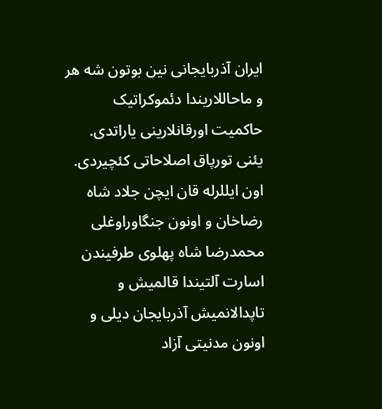ایران آذربایجانی نین بوتون شه هر و ماحاللاریندا دئموکراتیک حاکمیت اورقانلارینی یاراتدی. یئنی تورپاق اصلاحاتی کئچیردی. اون ایللرله قان ایچن جلاد شاه رضاخان و اونون جنگاوراوغلی محمدرضا شاه پهلوی طرفیندن اسارت آلتیندا قالمیش و تاپدالانمیش آذربایجان دیلی و اونون مدنیتی آزاد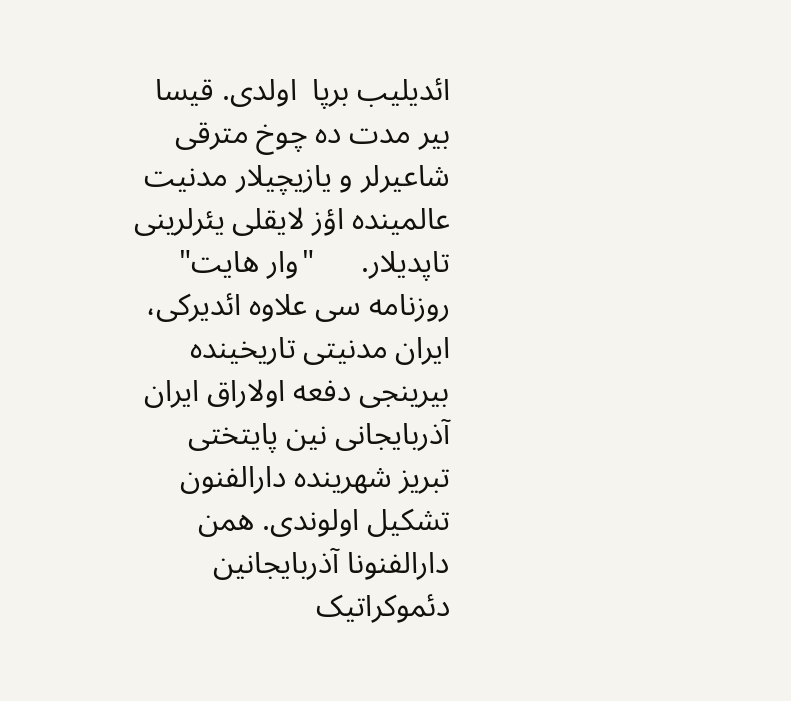ائدیلیب برپا  اولدی. قیسا بیر مدت ده چوخ مترقی شاعیرلر و یازیچیلار مدنیت عالمینده اؤز لایقلی یئرلرینی تاپدیلار.      "وار هایت" روزنامه سی علاوه ائدیرکی، ایران مدنیتی تاریخینده بیرینجی دفعه اولاراق ایران آذربایجانی نین پایتختی تبریز شهرینده دارالفنون تشکیل اولوندی. همن دارالفنونا آذربایجانین دئموکراتیک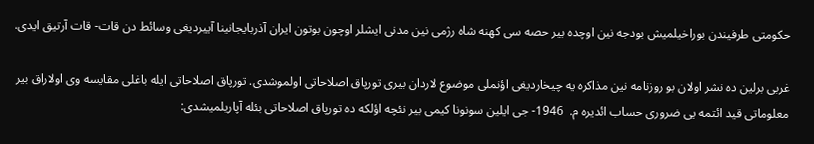حکومتی طرفیندن بوراخیلمیش بودجه نین اوچده بیر حصه سی کهنه شاه رژمی نین مدنی ایشلر اوچون بوتون ایران آذربایجانینا آییردیغی وسائط دن قات- قات آرتیق ایدی.

غربی برلین ده نشر اولان بو روزنامه نین مذاکره یه چیخاردیغی اؤنملی موضوع لاردان بیری تورپاق اصلاحاتی اولموشدی. تورپاق اصلاحاتی ایله باغلی مقایسه وی اولاراق بیر معلوماتی قید ائتمه یی ضروری حساب ائدیره م.  1946- جی ایلین سونونا کیمی بیر نئچه اؤلکه ده تورپاق اصلاحاتی بئله آپاریلمیشدی: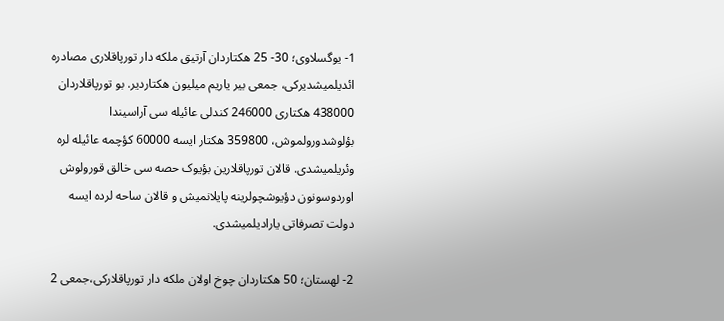1- یوگسلاوی؛ 30- 25 هکتاردان آرتیق ملکه دار تورپاقلاری مصادره ائدیلمیشدیرکی، جمعی بیر یاریم میلیون هکتاردیر. بو تورپاقلاردان 438000 هکتاری 246000 کندلی عائیله سی آراسیندا بؤلوشدورولموش، 359800 هکتار ایسه 60000 کؤچمه عائیله لره وئریلمیشدی. قالان تورپاقلارین بؤیوک حصه سی خالق قورولوش اوردوسونون دؤیوشچولرینه پایلانمیش و قالان ساحه لرده ایسه دولت تصرفاتی یارادیلمیشدی.

2- لهستان؛ 50 هکتاردان چوخ اولان ملکه دار تورپاقلارکی،جمعی 2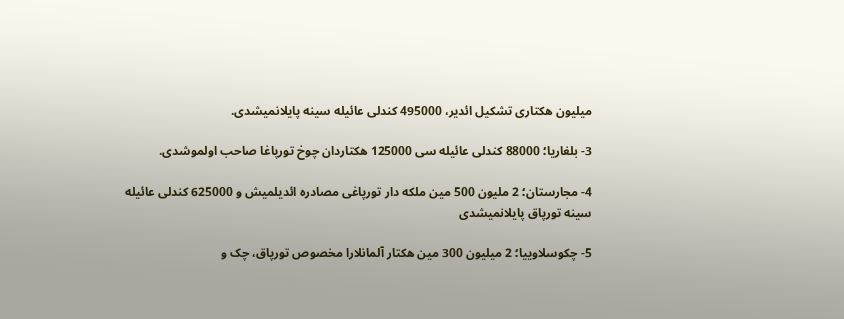میلیون هکتاری تشکیل ائدیر، 495000 کندلی عائیله سینه پایلانمیشدی.

3- بلغاریا؛ 88000 کندلی عائیله سی 125000 هکتاردان چوخ تورپاغا صاحب اولموشدی.

4- مجارستان؛ 2 ملیون 500 مین ملکه دار تورپاغی مصادره ائدیلمیش و 625000 کندلی عائیله سینه تورپاق پایلانمیشدی

5- چکوسلاوییا؛ 2 میلیون 300 مین هکتار آلمانلارا مخصوص تورپاق، چک و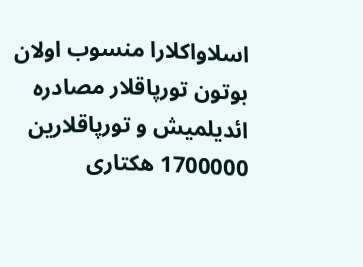اسلاواکلارا منسوب اولان بوتون تورپاقلار مصادره ائدیلمیش و تورپاقلارین 1700000 هکتاری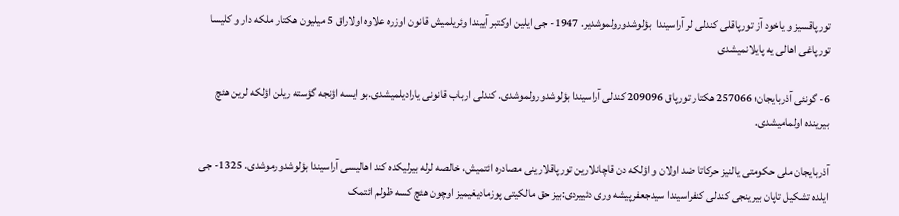تورپاقسیز و یاخود آز تورپاقلی کندلی لر آراسیندا  بؤلوشدورولموشدیر. 1947- جی ایلین اوکتبر آییندا وئریلمیش قانون اوزره علاوه اولاراق 5 میلیون هکتار ملکه دار و کلیسا تورپاغی اهالی یه پایلانمیشدی

6- گونئی آذربایجان؛ 257066 هکتار تورپاق 209096 کندلی آراسیندا بؤلوشدورولموشدی. کندلی ارباب قانونی یارادیلمیشدی.بو ایسه اؤنجه گؤسته ریلن اؤلکه لرین هئچ بیرینده اولمامیشدی.

آذربایجان ملی حکومتی یالنیز حرکاتا ضد اولان و اؤلکه دن قاچانلارین تورپاقلارینی مصادره ائتمیش، خالصه لرله بیرلیکده کند اهالیسی آراسیندا بؤلوشدورموشدی. 1325- جی ایلده تشکیل تاپان بیرینجی کندلی کنفراسیندا سیدجعفرپیشه وری دئییردی:بیز حق مالکیتی پوزمادیغیمیز اوچون هئچ کسه ظولم ائتمک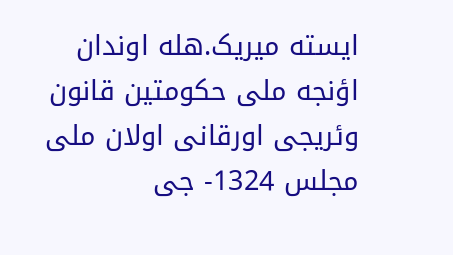ایسته میریک.هله اوندان اؤنجه ملی حکومتین قانون وئریجی اورقانی اولان ملی مجلس 1324- جی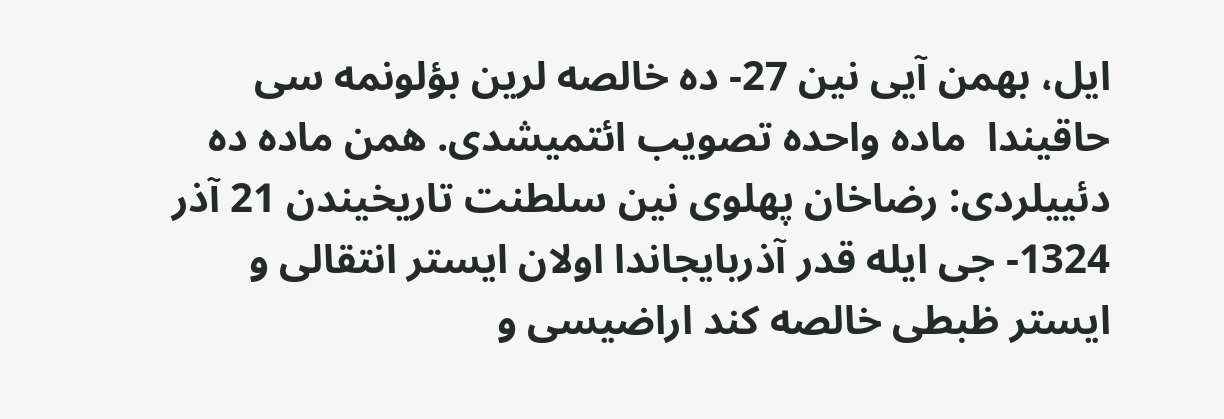ایل، بهمن آیی نین 27- ده خالصه لرین بؤلونمه سی حاقیندا  ماده واحده تصویب ائتمیشدی. همن ماده ده دئییلردی: رضاخان پهلوی نین سلطنت تاریخیندن 21 آذر 1324- جی ایله قدر آذربایجاندا اولان ایستر انتقالی و ایستر ظبطی خالصه کند اراضیسی و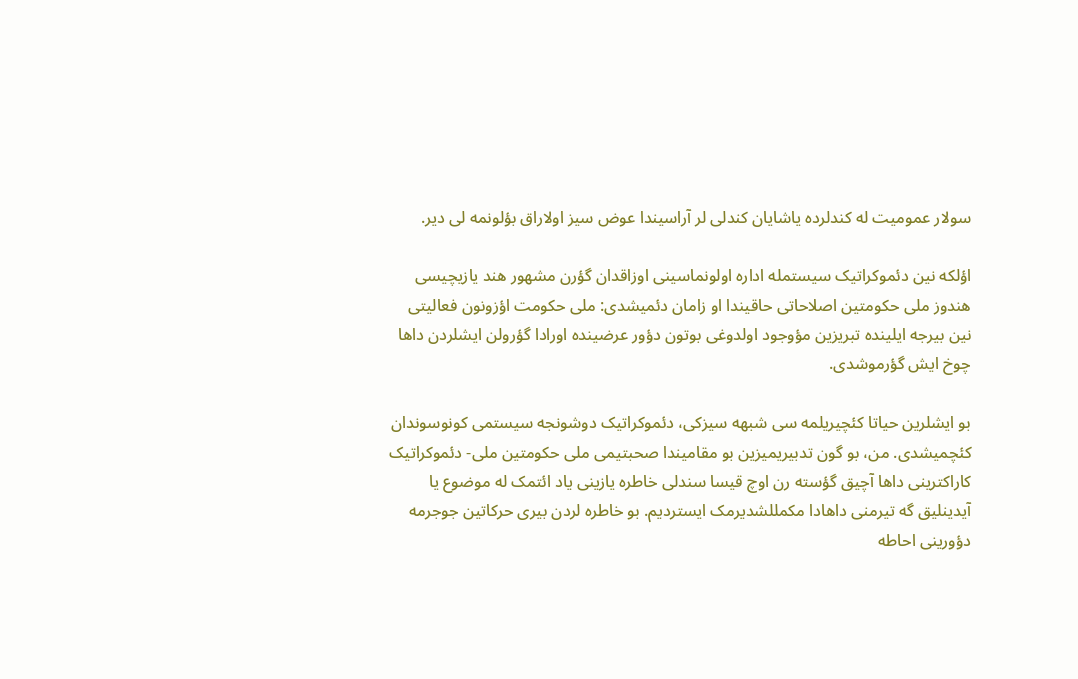سولار عمومیت له کندلرده یاشایان کندلی لر آراسیندا عوض سیز اولاراق بؤلونمه لی دیر.

اؤلکه نین دئموکراتیک سیستمله اداره اولونماسینی اوزاقدان گؤرن مشهور هند یازیچیسی هندوز ملی حکومتین اصلاحاتی حاقیندا او زامان دئمیشدی: ملی حکومت اؤزونون فعالیتی نین بیرجه ایلینده تبریزین مؤوجود اولدوغی بوتون دؤور عرضینده اورادا گؤرولن ایشلردن داها چوخ ایش گؤرموشدی.

بو ایشلرین حیاتا کئچیریلمه سی شبهه سیزکی، دئموکراتیک دوشونجه سیستمی کونوسوندان کئچمیشدی. من، بو گون تدبیریمیزین بو مقامیندا صحبتیمی ملی حکومتین ملی- دئموکراتیک کاراکترینی داها آچیق گؤسته رن اوچ قیسا سندلی خاطره یازینی یاد ائتمک له موضوع یا آیدینلیق گه تیرمنی داهادا مکمللشدیرمک ایستردیم. بو خاطره لردن بیری حرکاتین جوجرمه دؤورینی احاطه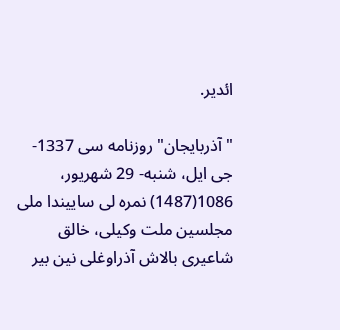ائدیر.

" آذربایجان" روزنامه سی 1337- جی ایل، شنبه- 29 شهریور، 1086(1487) نمره لی ساییندا ملی مجلسین ملت وکیلی، خالق شاعیری بالاش آذراوغلی نین بیر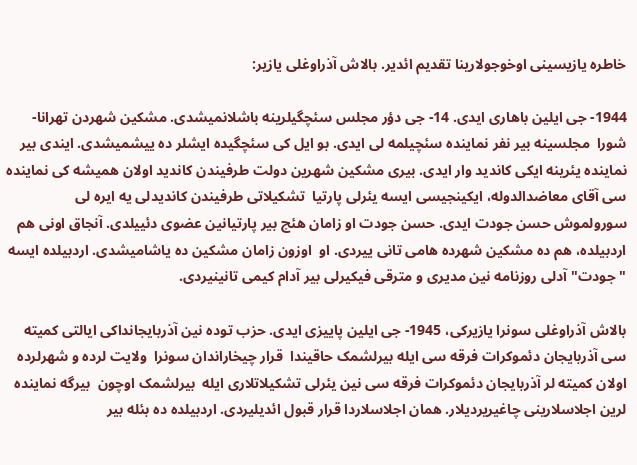خاطره یازیسینی اوخوجولارینا تقدیم ائدیر. بالاش آذراوغلی یازیر:

1944- جی ایلین باهاری ایدی. 14- جی دؤر مجلس سئچگیلرینه باشلانمیشدی. مشکین شهردن تهرانا- شورا  مجلسینه بیر نفر نماینده سئچیلمه لی ایدی. بو ایل کی سئچگیده ایشلر ده ییشمیشدی. ایندی بیر نماینده یئرینه ایکی کاندید وار ایدی. بیری مشکین شهرین دولت طرفیندن کاندید اولان همیشه کی نماینده سی آقای معاضدالدوله، ایکینجیسی ایسه یئرلی پارتیا  تشکیلاتی طرفیندن کاندیدلی یه ایره لی سورولموش حسن جودت ایدی. حسن جودت او زامان هئچ بیر پارتیانین عضوی دئییلدی. آنجاق اونی هم اردبیلده، هم ده مشکین شهرده هامی تانی ییردی. او  اوزون زامان مشکین ده یاشامیشدی. اردبیلده ایسه " جودت" آدلی روزنامه نین مدیری و مترقی فیکیرلی بیر آدام کیمی تانینیردی.

بالاش آذراوغلی سونرا یازیرکی، 1945- جی ایلین پاییزی ایدی. حزب توده نین آذربایجانداکی ایالتی کمیته سی آذربایجان دئموکرات فرقه سی ایله بیرلشمک حاقیندا  قرار چیخاراندان سونرا  ولایت لرده و شهرلرده اولان کمیته لر آذربایجان دئموکرات فرقه سی نین یئرلی تشکیلاتلاری ایله  بیرلشمک اوچون  بیرگه نماینده لرین اجلاسلارینی چاغیریردیلار. همان اجلاسلاردا قرار قبول ائدیلیردی. اردبیلده ده بئله بیر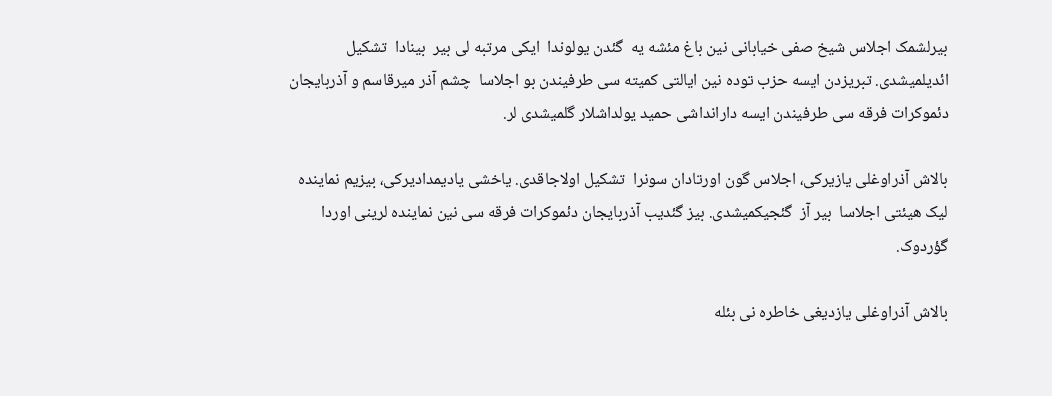بیرلشمک اجلاس شیخ صفی خیابانی نین باغ مئشه یه  گئدن یولوندا  ایکی مرتبه لی بیر  بینادا  تشکیل ائدیلمیشدی. تبریزدن ایسه حزب توده نین ایالتی کمیته سی طرفیندن بو اجلاسا  چشم آذر میرقاسم و آذربایجان دئموکرات فرقه سی طرفیندن ایسه دارانداشی حمید یولداشلار گلمیشدی لر.

بالاش آذراوغلی یازیرکی، اجلاس گون اورتادان سونرا  تشکیل اولاجاقدی. یاخشی یادیمدادیرکی، بیزیم نماینده لیک هیئتی اجلاسا  بیر آز  گئجیکمیشدی. بیز گئدیب آذربایجان دئموکرات فرقه سی نین نماینده لرینی اوردا  گؤردوک.

بالاش آذراوغلی یازدیغی خاطره نی بئله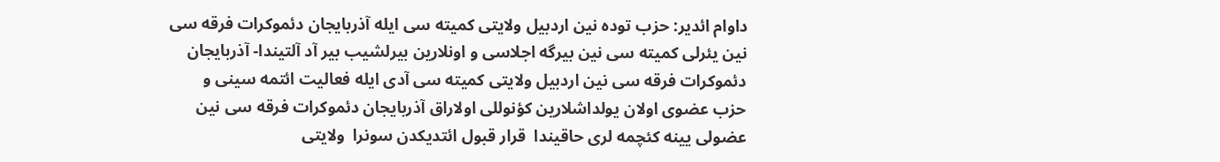داوام ائدیر: حزب توده نین اردبیل ولایتی کمیته سی ایله آذربایجان دئموکرات فرقه سی نین یئرلی کمیته سی نین بیرگه اجلاسی و اونلارین بیرلشیب بیر آد آلتیندا- آذربایجان دئموکرات فرقه سی نین اردبیل ولایتی کمیته سی آدی ایله فعالیت ائتمه سینی و حزب عضوی اولان یولداشلارین کؤنوللی اولاراق آذربایجان دئموکرات فرقه سی نین عضولی یینه کئچمه لری حاقیندا  قرار قبول ائتدیکدن سونرا  ولایتی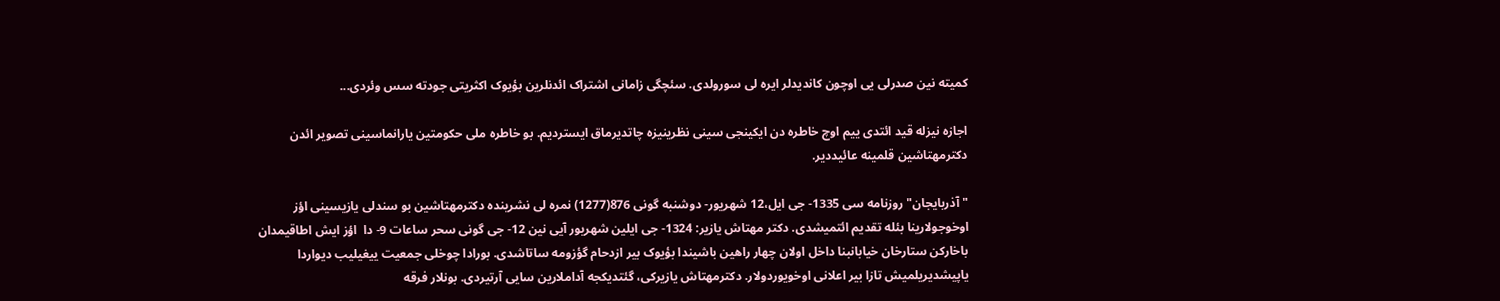کمیته نین صدرلی یی اوچون کاندیدلر ایره لی سورولدی. سئچگی زامانی اشتراک ائدنلرین بؤیوک اکثریتی جودته سس وئردی...

اجازه نیزله قید ائتدی ییم اوچ خاطره دن ایکینجی سینی نظرینیزه چاتدیرماق ایستردیم. بو خاطره ملی حکومتین یارانماسینی تصویر ائدن دکترمهتاشین قلمینه عائیددیر.

" آذربایجان" روزنامه سی 1335- جی ایل،12 شهریور- دوشنبه گونی 876(1277) نمره لی نشرینده دکترمهتاشین بو سندلی یازیسینی اؤز اوخوجولارینا بئله تقدیم ائتمیشدی. دکتر مهتاش یازیر: 1324- جی ایلین شهریور آیی نین 12- جی گونی سحر ساعات 9- دا  اؤز ایش اطاقیمدان باخارکن ستارخان خیابانبنا داخل اولان چهار راهین باشیندا بؤیوک بیر ازدحام گؤزومه ساتاشدی. بورادا چوخلی جمعیت ییغیلیب دیواردا یاپیشدیریلمیش تازا بیر اعلانی اوخویوردولار. دکترمهتاش یازیرکی، گئتدیکجه آداملارین سایی آرتیردی. بونلار فرقه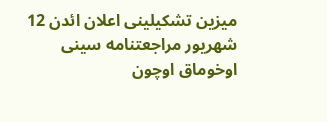میزین تشکیلینی اعلان ائدن 12 شهریور مراجعتنامه سینی اوخوماق اوچون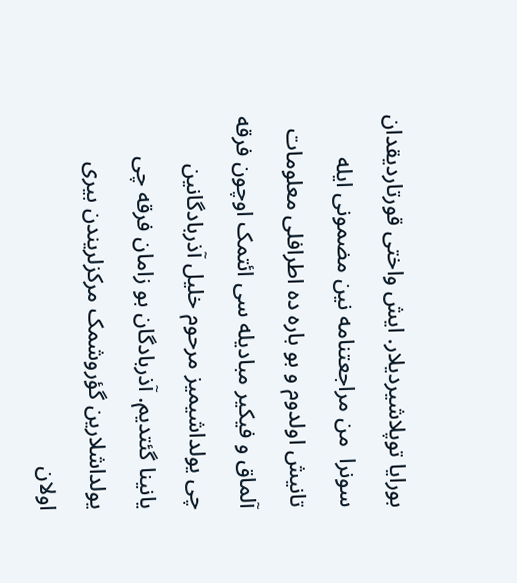بورایا توپلاشیردیلار. ایش واختی قورتاردیقدان سونرا  من مراجعتنامه نین مضمونی ایله تانیش اولدوم و بو باره ده اطرافلی معلومات آلماق و فیکیر مبادیله سی ائتمک اوچون فرقه چی یولداشیمیز مرحوم خلیل آذربادگانین یانینا گئتدیم. آذربادگان بو زامان فرقه چی یولداشلارین گؤروشمک مرکزلریندن بیری اولان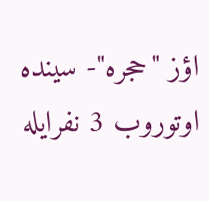اؤز "حجره"- سینده اوتوروب 3 نفرایله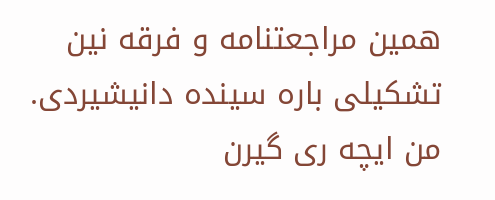همین مراجعتنامه و فرقه نین تشکیلی باره سینده دانیشیردی. من ایچه ری گیرن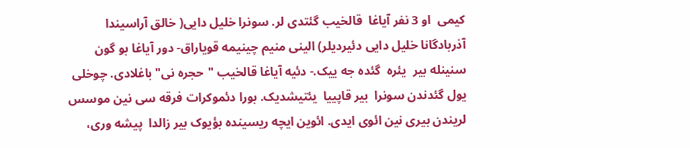کیمی  او 3 نفر آیاغا  قالخیب گئتدی لر. سونرا خلیل دایی( خالق آراسیندا آذربادگانا خلیل دایی دئیردیلر) الینی منیم چینیمه قویاراق- دور آیاغا بو گون سنینله بیر  یئره  گئده جه ییک.- دئیه آیاغا قالخیب "حجره نی" باغلادی. چوخلی یول گئدندن سونرا  بیر قاپییا  یئتیشدیک. بورا دئموکرات فرقه سی نین موسس لریندن بیری نین ائوی ایدی. ائوین ایچه ریسینده بؤیوک بیر زالدا  پیشه وری،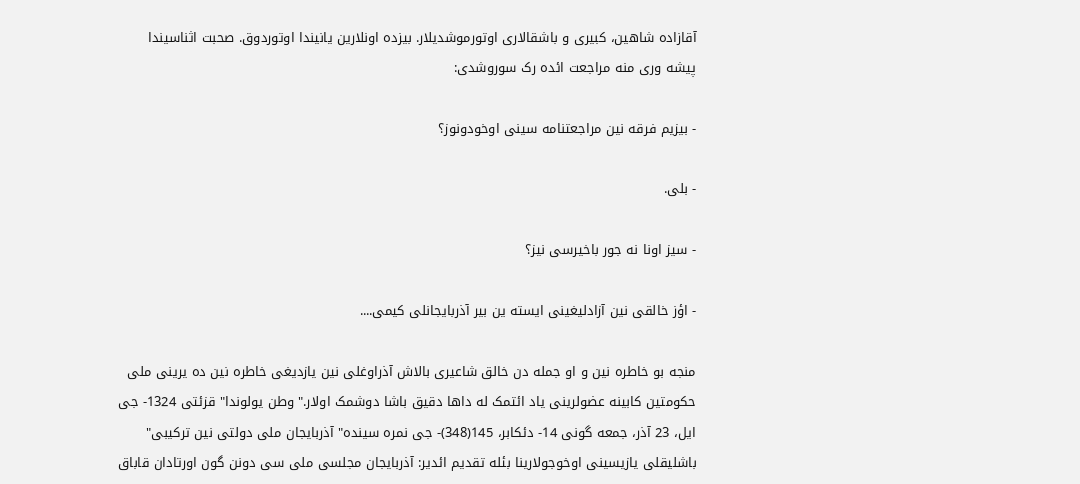آقازاده شاهین، کبیری و باشقالاری اوتورموشدیلار. بیزده اونلارین یانیندا اوتوردوق. صحبت اثناسیندا  پیشه وری منه مراجعت ائده رک سوروشدی:

- بیزیم فرقه نین مراجعتنامه سینی اوخودونوز؟

- بلی.

- سیز اونا نه جور باخیرسی نیز؟

- اؤز خالقی نین آزادلیغینی ایسته ین بیر آذربایجانلی کیمی....

منجه بو خاطره نین و او جمله دن خالق شاعیری بالاش آذراوغلی نین یازدیغی خاطره نین ده یرینی ملی حکومتین کابینه عضولرینی یاد ائتمک له داها دقیق باشا دوشمک اولار." وطن یولوندا" قزئتی 1324- جی ایل، 23 آذر، جمعه گونی 14- دئکابر، 145(348)- جی نمره سینده" آذربایجان ملی دولتی نین ترکیبی" باشلیقلی یازیسینی اوخوجولارینا بئله تقدیم ائدیر: آذربایجان مجلسی ملی سی دونن گون اورتادان قاباق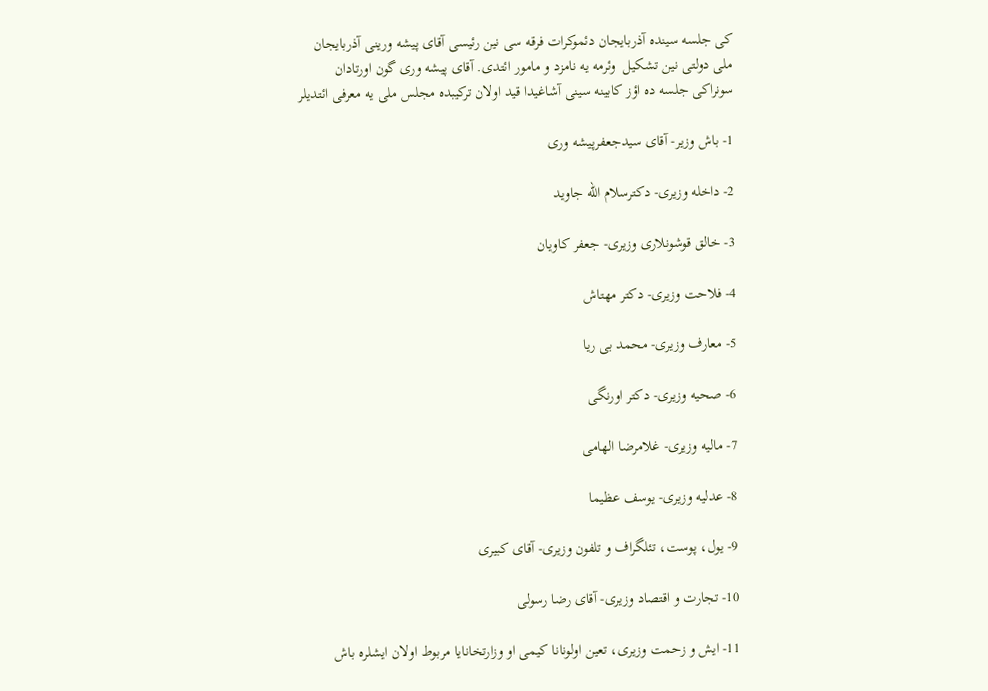کی جلسه سینده آذربایجان دئموکرات فرقه سی نین رئیسی آقای پیشه ورینی آذربایجان ملی دولتی نین تشکیل  وئرمه یه نامزد و مامور ائتدی. آقای پیشه وری گون اورتادان سونراکی جلسه ده اؤز کابینه سینی آشاغیدا قید اولان ترکیبده مجلس ملی یه معرفی ائتدیلر

1- باش وزیر- آقای سیدجعفرپیشه وری

2- داخله وزیری- دکترسلام الله جاوید

3- خالق قوشونلاری وزیری- جعفر کاویان

4- فلاحت وزیری- دکتر مهتاش

5- معارف وزیری- محمد بی ریا

6- صحیه وزیری- دکتر اورنگی

7- مالیه وزیری- غلامرضا الهامی

8- عدلیه وزیری- یوسف عظیما

9- یول، پوست، تئلگراف و تلفون وزیری- آقای کبیری

10- تجارت و اقتصاد وزیری- آقای رضا رسولی

11- ایش و زحمت وزیری، تعین اولونانا کیمی او وزارتخانایا مربوط اولان ایشلره باش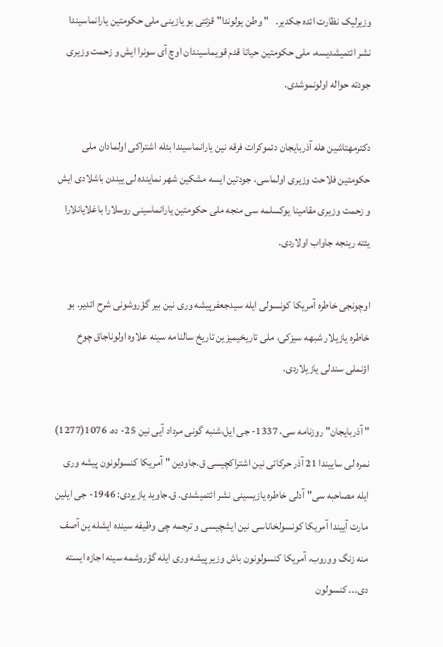وزیرلیک نظارت ائده جکدیر.   " وطن یولوندا" قزئتی بو یازینی ملی حکومتین یارانماسیندا نشر ائتمیشدیسه، ملی حکومتین حیاتا قدم قویماسیندان اوچ آی سونرا ایش و زحمت وزیری جودته حواله اولونموشدی.

دکترمهتاشین هله آذربایجان دئموکرات فرقه نین یارانماسیندا بئله اشتراکی اولمادان ملی حکومتین فلاحت وزیری اولماسی، جودتین ایسه مشکین شهر نماینده لی ییندن باشلادی ایش و زحمت وزیری مقامینا یوکسلمه سی منجه ملی حکومتین یارانماسینی روسلارا باغلایانلارا  یئته رینجه جاواب اولاردی.

اوچونجی خاطره آمریکا کونسولی ایله سیدجعفرپیشه وری نین بیر گؤروشونی شرح ائدیر. بو خاطره یازیلار شبهه سیزکی، ملی تاریخیمیزین تاریخ سالنامه سینه علاوه اولوناجاق چوخ اؤنملی سندلی یازیلاردی.

" آذربایجان" روزنامه سی، 1337- جی ایل،شنبه گونی مرداد آیی نین 25- ده، 1076(1277) نمره لی ساییندا 21 آذر حرکاتی نین اشتراکچیسی ق.جاودین " آمریکا کنسولونون پیشه وری ایله مصاحبه سی" آدلی خاطره یازیسینی نشر ائتمیشدی. ق.جاوید یازیردی: 1946- جی ایلین مارت آییندا آمریکا کونسولخاناسی نین ایشچیسی و ترجمه چی وظیفه سینده ایشله ین آصف منه زنگ ووروب، آمریکا کنسولونون باش وزیر پیشه وری ایله گؤروشمه سینه اجازه ایسته دی... کنسولون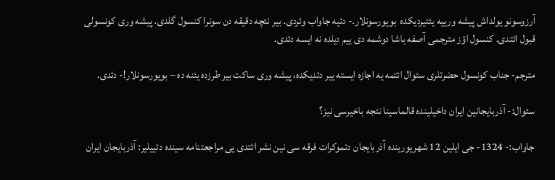آرزوسونو یولداش پیشه ورییه یئتیردیکده  بویورسونلار.- دئیه جاواب وئردی. بیر نئچه دقیقه دن سونرا کنسول گلدی. پیشه وری کونسولی قبول ائتدی. کنسول اؤز مترجمی آصفه باشا دوشمه دی ییم دیلده نه ایسه دئدی.

مترجم- جناب کونسول حضرتلری سئوال ائتمه یه اجازه ایسته ییر دئدیکده، پیشه وری ساکت بیر طرزده یئنه ده – بویورسونلار!- دئدی.

سئوال:- آذربایجانین ایران داخیلینده قالماسینا نئجه باخیرسی نیز؟

جاواب:- 1324- جی ایلین 12 شهریورینده آذربایجان دئموکرات فرقه سی نین نشر ائتدی یی مراجعتنامه سینده دئییلیر: آذربایجان ایران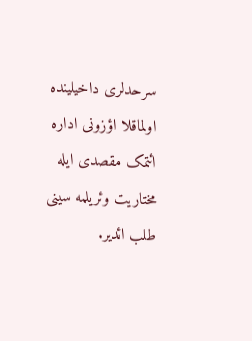سرحدلری داخیلینده اولماقلا اؤزونی اداره ائتمک مقصدی ایله مختاریت وئریلمه سینی طلب ائدیر.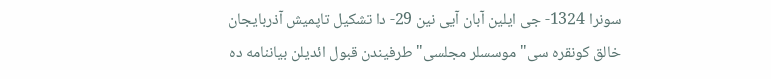سونرا 1324- جی ایلین آبان آیی نین 29- دا تشکیل تاپمیش آذربایجان خالق کونقره سی" موسسلر مجلسی" طرفیندن قبول ائدیلن بیاننامه ده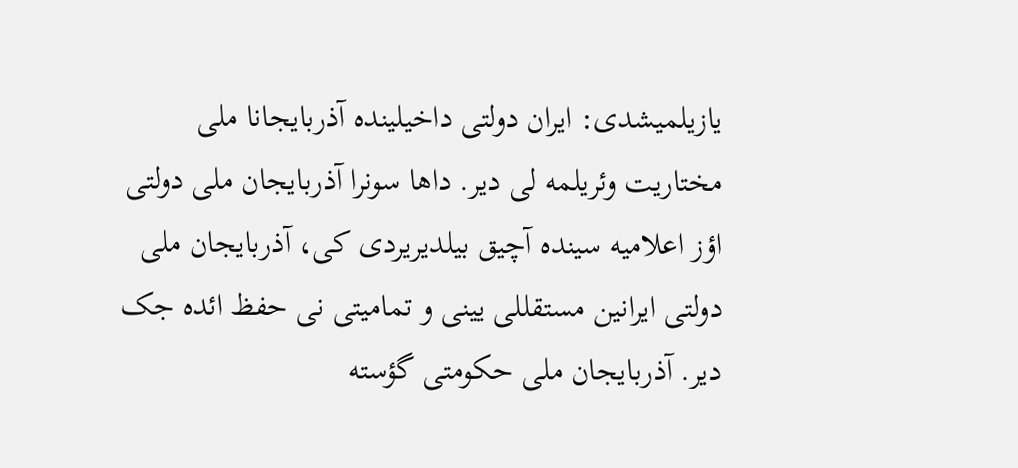یازیلمیشدی: ایران دولتی داخیلینده آذربایجانا ملی مختاریت وئریلمه لی دیر. داها سونرا آذربایجان ملی دولتی اؤز اعلامیه سینده آچیق بیلدیریردی کی، آذربایجان ملی دولتی ایرانین مستقللی یینی و تمامیتی نی حفظ ائده جک دیر. آذربایجان ملی حکومتی گؤسته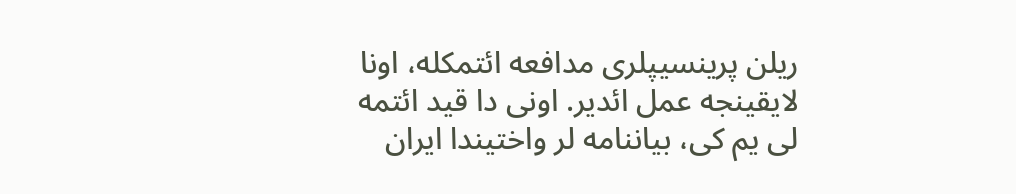ریلن پرینسیپلری مدافعه ائتمکله، اونا لایقینجه عمل ائدیر. اونی دا قید ائتمه لی یم کی، بیاننامه لر واختیندا ایران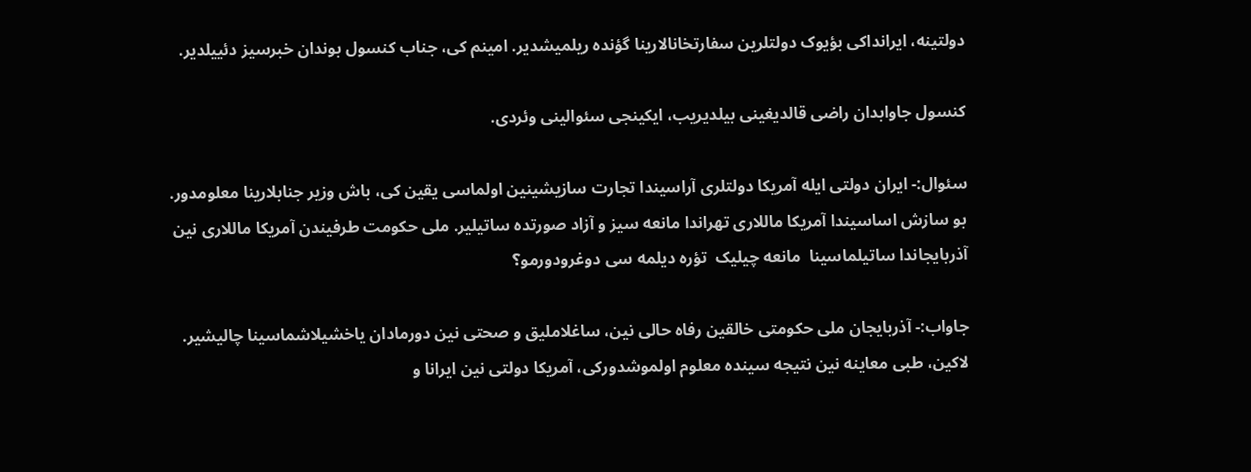دولتینه، ایرانداکی بؤیوک دولتلرین سفارتخانالارینا گؤنده ریلمیشدیر. امینم کی، جناب کنسول بوندان خبرسیز دئییلدیر.

کنسول جاوابدان راضی قالدیغینی بیلدیریب، ایکینجی سئوالینی وئردی.

سئوال:- ایران دولتی ایله آمریکا دولتلری آراسیندا تجارت سازیشینین اولماسی یقین کی، باش وزیر جنابلارینا معلومدور. بو سازش اساسیندا آمریکا ماللاری تهراندا مانعه سیز و آزاد صورتده ساتیلیر. ملی حکومت طرفیندن آمریکا ماللاری نین آذربایجاندا ساتیلماسینا  مانعه چیلیک  تؤره دیلمه سی دوغرودورمو؟

جاواب:- آذربایجان ملی حکومتی خالقین رفاه حالی نین، ساغلاملیق و صحتی نین دورمادان یاخشیلاشماسینا چالیشیر. لاکین، طبی معاینه نین نتیجه سینده معلوم اولموشدورکی، آمریکا دولتی نین ایرانا و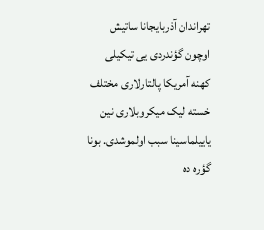تهراندان آذربایجانا ساتیش اوچون گؤندردی یی تیکیلی کهنه آمریکا پالتارلاری مختلف خسته لیک میکروبلاری نین یاییلماسینا سبب اولموشدی. بونا گؤره ده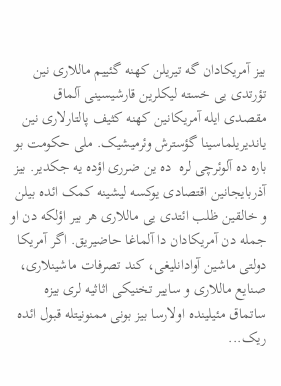بیز آمریکادان گه تیریلن کهنه گئییم ماللاری نین تؤرتدی یی خسته لیکلرین قارشیسینی آلماق مقصدی ایله آمریکانین کهنه کثیف پالتارلاری نین یاندیریلماسینا گؤسترش وئرمیشیک. ملی حکومت بو باره ده آلوئرچی لره  ده ین ضرری اؤده یه جکدیر. بیز آذربایجانین اقتصادی یوکسه لیشینه کمک ائده بیلن و خالقین ظلب ائتدی یی ماللاری هر بیر اؤلکه دن او جمله دن آمریکادان دا آلماغا حاضیریق. اگر آمریکا دولتی ماشین آوادانلیغی، کند تصرفات ماشینلاری، صنایع ماللاری و ساییر تخنیکی اثاثیه لری بیزه ساتماق مئیلینده اولارسا بیز بونی ممنونیتله قبول ائده ریک...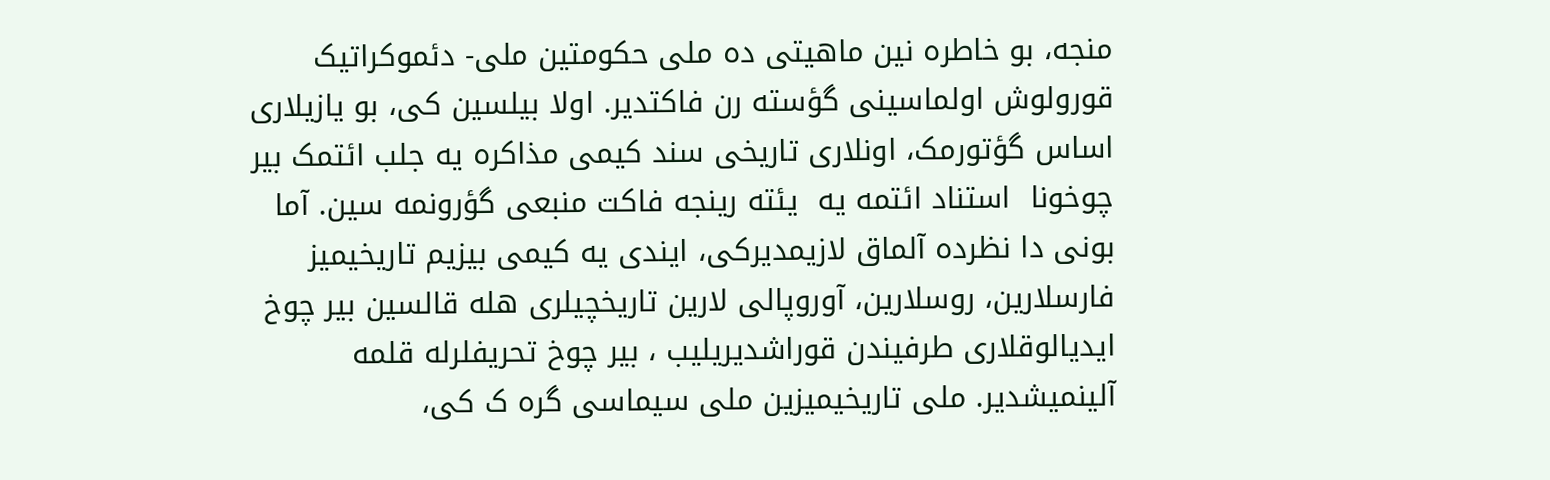منجه، بو خاطره نین ماهیتی ده ملی حکومتین ملی- دئموکراتیک قورولوش اولماسینی گؤسته رن فاکتدیر. اولا بیلسین کی، بو یازیلاری اساس گؤتورمک، اونلاری تاریخی سند کیمی مذاکره یه جلب ائتمک بیر چوخونا  استناد ائتمه یه  یئته رینجه فاکت منبعی گؤرونمه سین. آما بونی دا نظرده آلماق لازیمدیرکی، ایندی یه کیمی بیزیم تاریخیمیز فارسلارین، روسلارین، آوروپالی لارین تاریخچیلری هله قالسین بیر چوخ ایدیالوقلاری طرفیندن قوراشدیریلیب ، بیر چوخ تحریفلرله قلمه آلینمیشدیر. ملی تاریخیمیزین ملی سیماسی گره ک کی،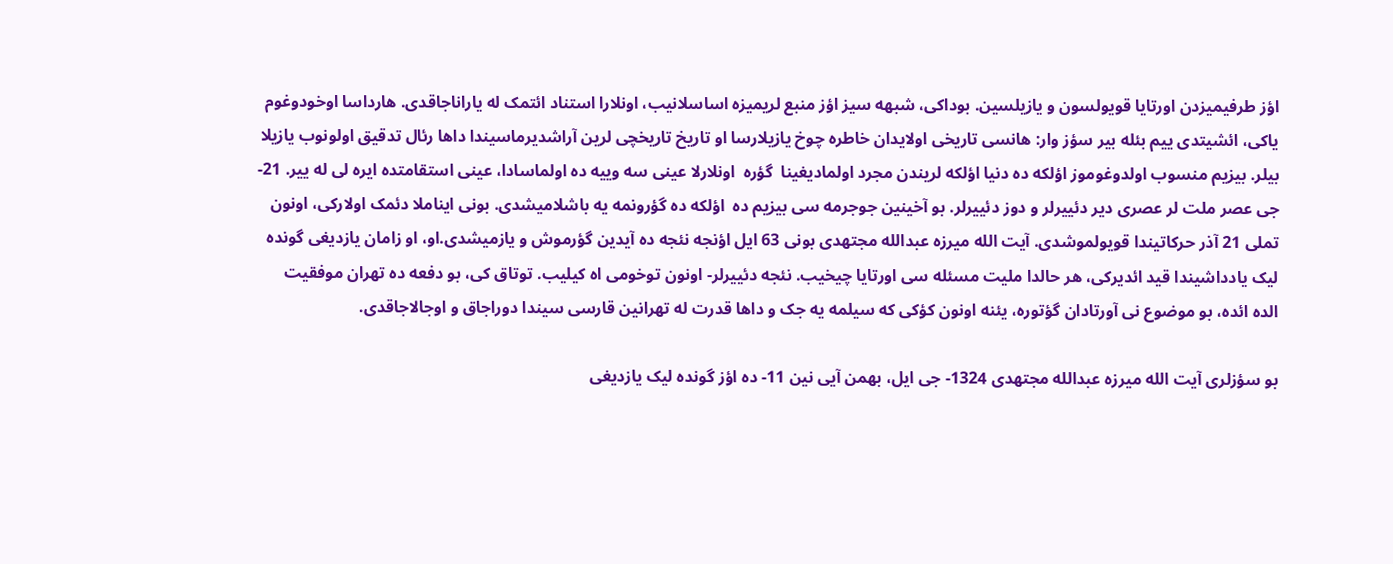اؤز طرفیمیزدن اورتایا قویولسون و یازیلسین. بوداکی، شبهه سیز اؤز منبع لریمیزه اساسلانیب، اونلارا استناد ائتمک له یاراناجاقدی. هارداسا اوخودوغوم یاکی، ائشیتدی ییم بئله بیر سؤز وار: هانسی تاریخی اولایدان خاطره چوخ یازیلارسا او تاریخ تاریخچی لرین آراشدیرماسیندا داها رئال تدقیق اولونوب یازیلا بیلر. بیزیم منسوب اولدوغوموز اؤلکه ده دنیا اؤلکه لریندن مجرد اولمادیغینا  گؤره  اونلارلا عینی سه وییه ده اولماسادا، عینی استقامتده ایره لی له ییر. 21- جی عصر ملت لر عصری دیر دئییرلر و دوز دئییرلر. بو آخینین جوجرمه سی بیزیم ده  اؤلکه ده گؤرونمه یه باشلامیشدی. بونی ایناملا دئمک اولارکی، اونون تملی 21 آذر حرکاتیندا قویولموشدی. آیت الله میرزه عبدالله مجتهدی بونی 63 ایل اؤنجه نئجه ده آیدین گؤرموش و یازمیشدی.او، او زامان یازدیغی گونده لیک یادداشیندا قید ائدیرکی، هر حالدا ملیت مسئله سی اورتایا چیخیب. نئجه دئییرلر- اونون توخومی اه کیلیب. توتاق کی، بو دفعه ده تهران موفقیت الده ائده، بو موضوع نی آورتادان گؤتوره، یئنه اونون کؤکی که سیلمه یه جک و داها قدرت له تهرانین قارسی سیندا دوراجاق و اوجالاجاقدی.

بو سؤزلری آیت الله میرزه عبدالله مجتهدی 1324- جی ایل، بهمن آیی نین 11- ده اؤز گونده لیک یازدیغی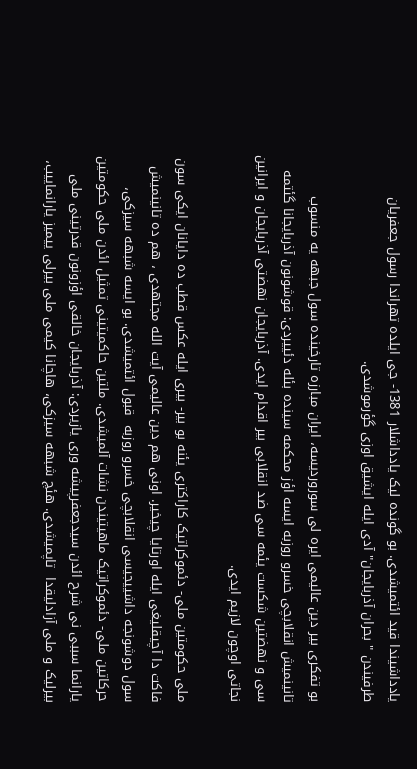یادداشیندا قید ائتمیشدی. بو گونده لیک یادداشلار 1381- جی ایلده تهراندا رسول جعفریان طرفیندن " بحران آذربایجان" آدی ایله ایشیق اوزی گؤرموشدی.

بو تفکری بیر دین عالیمی ایره لی سوروردیسه، ایران مبارزه تارخینده سول جبهه یه منسوب تانینمیش انقلابچی خسرو روزبه ایسه اؤز محکمه سینده بئله دئییردی: قوشونون آذربایجانا گئتمه سی و نهضتین شکست یئمه سی ضد انقلابی بیر اقدام ایدی. آذربایجان نهضتی آذربایجان و ایرانین نجاتی اوچون لازیم ایدی.

ملی حکومتین ملی- دئموکراتیک کاراکتری یئنه بو بیر- بیری ایله عکس قطب ده دایانان ایکی سون فاکت دا آچیقلیغی ایله اورتایا چیخیر. اونی هم دین عالیمی آیت الله مجتهدی ، هم ده تانینمیش سول دوشونجه داشییجیسی انقلابچی خسرو روزبه  قبول ائتمیشدی. بو ایسه شبهه سیزکی، حرکاتین ملی- دئموکراتیک ماهیتیندن نشات آلمیشدی. ملتین حاکمیتینی تمثیل ائدن ملی حکومتین یارانما سببی نی شرح ائدن سیدجعفرپیشه وری یازیردی: آذربایجان خالقی اؤزونون قدرتینی ملی بیرلیک و ملی آزادلیقدا  تاپمیشدی. هئچ شبهه سیزکی، هاچانا کیمی ملی بیرلی ییمیز یارانماییب،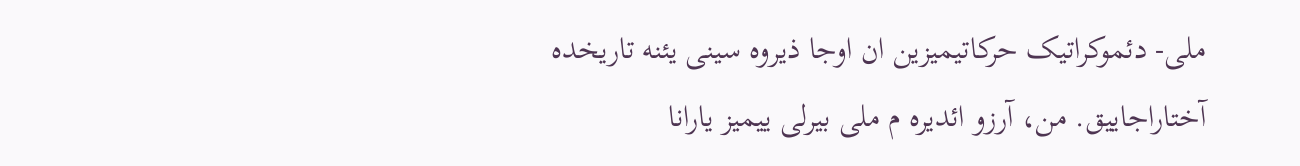ملی- دئموکراتیک حرکاتیمیزین ان اوجا ذیروه سینی یئنه تاریخده آختاراجاییق. من، آرزو ائدیره م ملی بیرلی ییمیز یارانا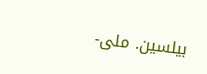بیلسین. ملی-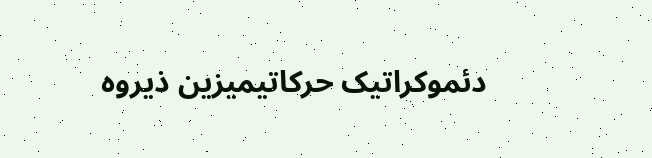دئموکراتیک حرکاتیمیزین ذیروه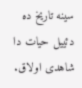سینه تاریخ ده دئییل حیات دا شاهدی اولاق.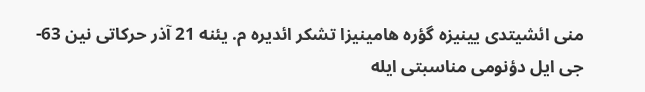منی ائشیتدی یینیزه گؤره هامینیزا تشکر ائدیره م. یئنه 21 آذر حرکاتی نین 63- جی ایل دؤنومی مناسبتی ایله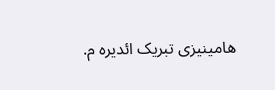هامینیزی تبریک ائدیره م.